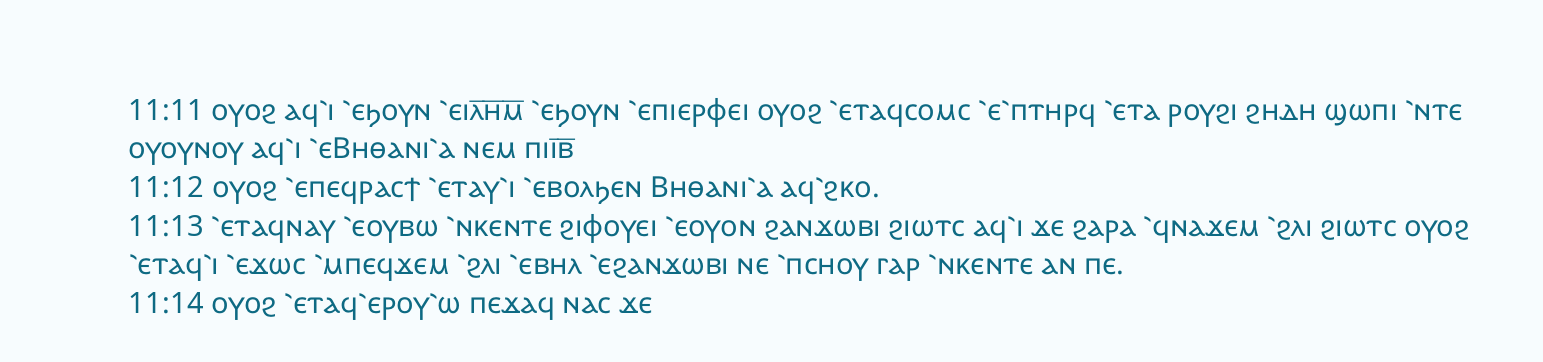11:11 ⲟⲩⲟϩ ⲁϥ⳿ⲓ ⳿ⲉϧⲟⲩⲛ ⳿ⲉⲓⲗ̅ⲏ̅ⲙ̅ ⳿ⲉϧⲟⲩⲛ ⳿ⲉⲡⲓⲉⲣⲫⲉⲓ ⲟⲩⲟϩ ⳿ⲉⲧⲁϥⲥⲟⲙⲥ ⳿ⲉ⳿ⲡⲧⲏⲣϥ ⳿ⲉⲧⲁ ⲣⲟⲩϩⲓ ϩⲏⲇⲏ ϣⲱⲡⲓ ⳿ⲛⲧⲉ ⲟⲩⲟⲩⲛⲟⲩ ⲁϥ⳿ⲓ ⳿ⲉⲂⲏⲑⲁⲛⲓ⳿ⲁ ⲛⲉⲙ ⲡⲓⲓ̅ⲃ̅
11:12 ⲟⲩⲟϩ ⳿ⲉⲡⲉϥⲣⲁⲥϯ ⳿ⲉⲧⲁⲩ⳿ⲓ ⳿ⲉⲃⲟⲗϧⲉⲛ Ⲃⲏⲑⲁⲛⲓ⳿ⲁ ⲁϥ⳿ϩⲕⲟ.
11:13 ⳿ⲉⲧⲁϥⲛⲁⲩ ⳿ⲉⲟⲩⲃⲱ ⳿ⲛⲕⲉⲛⲧⲉ ϩⲓⲫⲟⲩⲉⲓ ⳿ⲉⲟⲩⲟⲛ ϩⲁⲛϫⲱⲃⲓ ϩⲓⲱⲧⲥ ⲁϥ⳿ⲓ ϫⲉ ϩⲁⲣⲁ ⳿ϥⲛⲁϫⲉⲙ ⳿ϩⲗⲓ ϩⲓⲱⲧⲥ ⲟⲩⲟϩ ⳿ⲉⲧⲁϥ⳿ⲓ ⳿ⲉϫⲱⲥ ⳿ⲙⲡⲉϥϫⲉⲙ ⳿ϩⲗⲓ ⳿ⲉⲃⲏⲗ ⳿ⲉϩⲁⲛϫⲱⲃⲓ ⲛⲉ ⳿ⲡⲥⲏⲟⲩ ⲅⲁⲣ ⳿ⲛⲕⲉⲛⲧⲉ ⲁⲛ ⲡⲉ.
11:14 ⲟⲩⲟϩ ⳿ⲉⲧⲁϥ⳿ⲉⲣⲟⲩ⳿ⲱ ⲡⲉϫⲁϥ ⲛⲁⲥ ϫⲉ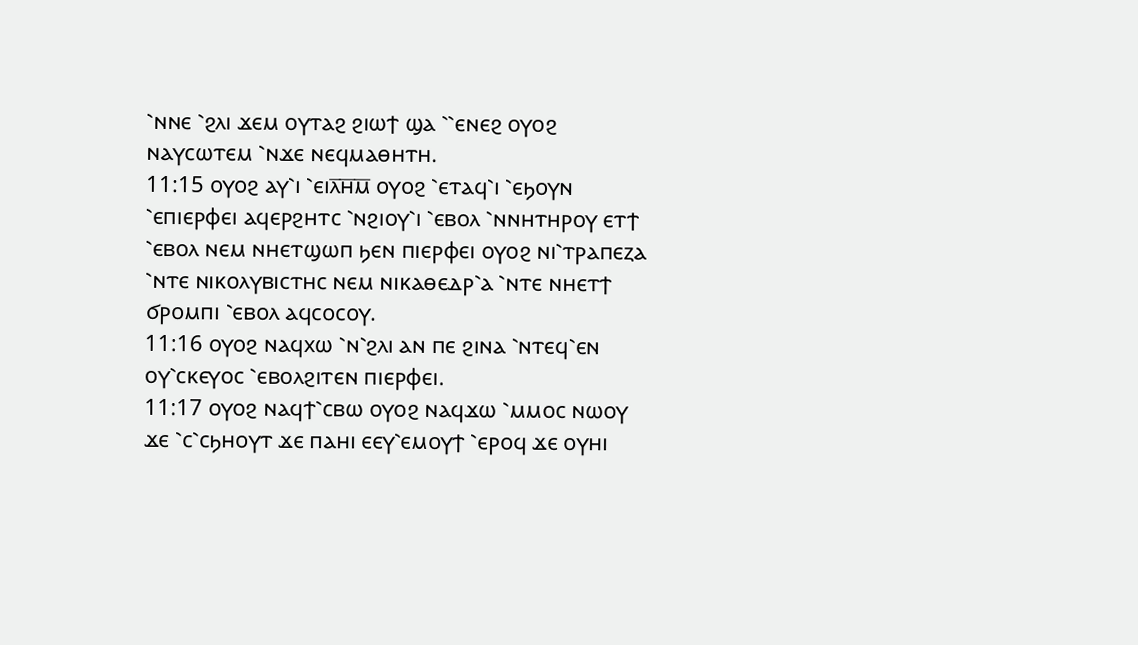⳿ⲛⲛⲉ ⳿ϩⲗⲓ ϫⲉⲙ ⲟⲩⲧⲁϩ ϩⲓⲱϯ ϣⲁ ⳿⳿ⲉⲛⲉϩ ⲟⲩⲟϩ ⲛⲁⲩⲥⲱⲧⲉⲙ ⳿ⲛϫⲉ ⲛⲉϥⲙⲁⲑⲏⲧⲏ.
11:15 ⲟⲩⲟϩ ⲁⲩ⳿ⲓ ⳿ⲉⲓⲗ̅ⲏ̅ⲙ̅ ⲟⲩⲟϩ ⳿ⲉⲧⲁϥ⳿ⲓ ⳿ⲉϧⲟⲩⲛ ⳿ⲉⲡⲓⲉⲣⲫⲉⲓ ⲁϥⲉⲣϩⲏⲧⲥ ⳿ⲛϩⲓⲟⲩ⳿ⲓ ⳿ⲉⲃⲟⲗ ⳿ⲛⲛⲏⲧⲏⲣⲟⲩ ⲉⲧϯ ⳿ⲉⲃⲟⲗ ⲛⲉⲙ ⲛⲏⲉⲧϣⲱⲡ ϧⲉⲛ ⲡⲓⲉⲣⲫⲉⲓ ⲟⲩⲟϩ ⲛⲓ⳿ⲧⲣⲁⲡⲉⲍⲁ ⳿ⲛⲧⲉ ⲛⲓⲕⲟⲗⲩⲃⲓⲥⲧⲏⲥ ⲛⲉⲙ ⲛⲓⲕⲁⲑⲉⲇⲣ⳿ⲁ ⳿ⲛⲧⲉ ⲛⲏⲉⲧϯ ϭⲣⲟⲙⲡⲓ ⳿ⲉⲃⲟⲗ ⲁϥⲥⲟⲥⲟⲩ.
11:16 ⲟⲩⲟϩ ⲛⲁϥⲭⲱ ⳿ⲛ⳿ϩⲗⲓ ⲁⲛ ⲡⲉ ϩⲓⲛⲁ ⳿ⲛⲧⲉϥ⳿ⲉⲛ ⲟⲩ⳿ⲥⲕⲉⲩⲟⲥ ⳿ⲉⲃⲟⲗϩⲓⲧⲉⲛ ⲡⲓⲉⲣⲫⲉⲓ.
11:17 ⲟⲩⲟϩ ⲛⲁϥϯ⳿ⲥⲃⲱ ⲟⲩⲟϩ ⲛⲁϥϫⲱ ⳿ⲙⲙⲟⲥ ⲛⲱⲟⲩ ϫⲉ ⳿ⲥ⳿ⲥϧⲏⲟⲩⲧ ϫⲉ ⲡⲁⲏⲓ ⲉⲉⲩ⳿ⲉⲙⲟⲩϯ ⳿ⲉⲣⲟϥ ϫⲉ ⲟⲩⲏⲓ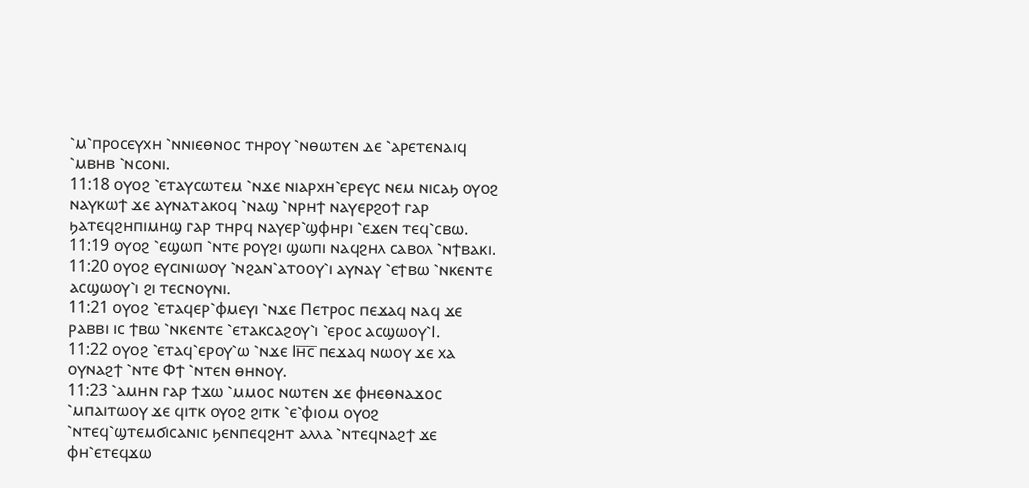⳿ⲙ⳿ⲡⲣⲟⲥⲉⲩⲭⲏ ⳿ⲛⲛⲓⲉⲑⲛⲟⲥ ⲧⲏⲣⲟⲩ ⳿ⲛⲑⲱⲧⲉⲛ ⲇⲉ ⳿ⲁⲣⲉⲧⲉⲛⲁⲓϥ ⳿ⲙⲃⲏⲃ ⳿ⲛⲥⲟⲛⲓ.
11:18 ⲟⲩⲟϩ ⳿ⲉⲧⲁⲩⲥⲱⲧⲉⲙ ⳿ⲛϫⲉ ⲛⲓⲁⲣⲭⲏ⳿ⲉⲣⲉⲩⲥ ⲛⲉⲙ ⲛⲓⲥⲁϧ ⲟⲩⲟϩ ⲛⲁⲩⲕⲱϯ ϫⲉ ⲁⲩⲛⲁⲧⲁⲕⲟϥ ⳿ⲛⲁϣ ⳿ⲛⲣⲏϯ ⲛⲁⲩⲉⲣϩⲟϯ ⲅⲁⲣ ϧⲁⲧⲉϥϩⲏⲡⲓⲙⲏϣ ⲅⲁⲣ ⲧⲏⲣϥ ⲛⲁⲩⲉⲣ⳿ϣⲫⲏⲣⲓ ⳿ⲉϫⲉⲛ ⲧⲉϥ⳿ⲥⲃⲱ.
11:19 ⲟⲩⲟϩ ⳿ⲉϣⲱⲡ ⳿ⲛⲧⲉ ⲣⲟⲩϩⲓ ϣⲱⲡⲓ ⲛⲁϥϩⲏⲗ ⲥⲁⲃⲟⲗ ⳿ⲛϯⲃⲁⲕⲓ.
11:20 ⲟⲩⲟϩ ⲉⲩⲥⲓⲛⲓⲱⲟⲩ ⳿ⲛϩⲁⲛ⳿ⲁⲧⲟⲟⲩ⳿ⲓ ⲁⲩⲛⲁⲩ ⳿ⲉϯⲃⲱ ⳿ⲛⲕⲉⲛⲧⲉ ⲁⲥϣⲱⲟⲩ⳿ⲓ ϩⲓ ⲧⲉⲥⲛⲟⲩⲛⲓ.
11:21 ⲟⲩⲟϩ ⳿ⲉⲧⲁϥⲉⲣ⳿ⲫⲙⲉⲩⲓ ⳿ⲛϫⲉ Ⲡⲉⲧⲣⲟⲥ ⲡⲉϫⲁϥ ⲛⲁϥ ϫⲉ ⲣⲁⲃⲃⲓ ⲓⲥ ϯⲃⲱ ⳿ⲛⲕⲉⲛⲧⲉ ⳿ⲉⲧⲁⲕⲥⲁϩⲟⲩ⳿ⲓ ⳿ⲉⲣⲟⲥ ⲁⲥϣⲱⲟⲩ⳿Ⲓ.
11:22 ⲟⲩⲟϩ ⳿ⲉⲧⲁϥ⳿ⲉⲣⲟⲩ⳿ⲱ ⳿ⲛϫⲉ Ⲓⲏ̅ⲥ̅ ⲡⲉϫⲁϥ ⲛⲱⲟⲩ ϫⲉ ⲭⲁ ⲟⲩⲛⲁϩϯ ⳿ⲛⲧⲉ Ⲫϯ ⳿ⲛⲧⲉⲛ ⲑⲏⲛⲟⲩ.
11:23 ⳿ⲁⲙⲏⲛ ⲅⲁⲣ ϯϫⲱ ⳿ⲙⲙⲟⲥ ⲛⲱⲧⲉⲛ ϫⲉ ⲫⲏⲉⲑⲛⲁϫⲟⲥ ⳿ⲙⲡⲁⲓⲧⲱⲟⲩ ϫⲉ ϥⲓⲧⲕ ⲟⲩⲟϩ ϩⲓⲧⲕ ⳿ⲉ⳿ⲫⲓⲟⲙ ⲟⲩⲟϩ ⳿ⲛⲧⲉϥ⳿ϣⲧⲉⲙϭⲓⲥⲁⲛⲓⲥ ϧⲉⲛⲡⲉϥϩⲏⲧ ⲁⲗⲗⲁ ⳿ⲛⲧⲉϥⲛⲁϩϯ ϫⲉ ⲫⲏ⳿ⲉⲧⲉϥϫⲱ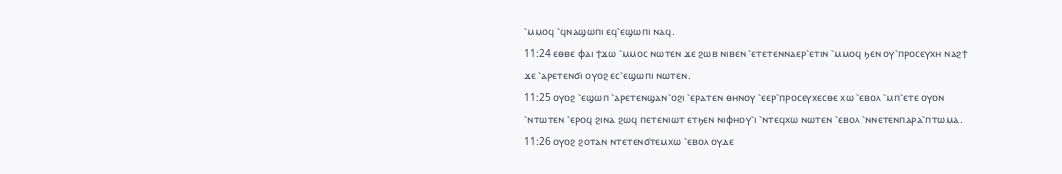⳿ⲙⲙⲟϥ ⳿ϥⲛⲁϣⲱⲡⲓ ⲉϥ⳿ⲉϣⲱⲡⲓ ⲛⲁϥ.
11:24 ⲉⲑⲃⲉ ⲫⲁⲓ ϯϫⲱ ⳿ⲙⲙⲟⲥ ⲛⲱⲧⲉⲛ ϫⲉ ϩⲱⲃ ⲛⲓⲃⲉⲛ ⳿ⲉⲧⲉⲧⲉⲛⲛⲁⲉⲣ⳿ⲉⲧⲓⲛ ⳿ⲙⲙⲟϥ ϧⲉⲛ ⲟⲩ⳿ⲡⲣⲟⲥⲉⲩⲭⲏ ⲛⲁϩϯ ϫⲉ ⳿ⲁⲣⲉⲧⲉⲛϭⲓ ⲟⲩⲟϩ ⲉⲥ⳿ⲉϣⲱⲡⲓ ⲛⲱⲧⲉⲛ.
11:25 ⲟⲩⲟϩ ⳿ⲉϣⲱⲡ ⳿ⲁⲣⲉⲧⲉⲛϣⲁⲛ⳿ⲟϩⲓ ⳿ⲉⲣⲁⲧⲉⲛ ⲑⲏⲛⲟⲩ ⳿ⲉⲉⲣ⳿ⲡⲣⲟⲥⲉⲩⲭⲉⲥⲑⲉ ⲭⲱ ⳿ⲉⲃⲟⲗ ⳿ⲙⲡ⳿ⲉⲧⲉ ⲟⲩⲟⲛ ⳿ⲛⲧⲱⲧⲉⲛ ⳿ⲉⲣⲟϥ ϩⲓⲛⲁ ϩⲱϥ ⲡⲉⲧⲉⲛⲓⲱⲧ ⲉⲧϧⲉⲛ ⲛⲓⲫⲏⲟⲩ⳿ⲓ ⳿ⲛⲧⲉϥⲭⲱ ⲛⲱⲧⲉⲛ ⳿ⲉⲃⲟⲗ ⳿ⲛⲛⲉⲧⲉⲛⲡⲁⲣⲁ⳿ⲡⲧⲱⲙⲁ.
11:26 ⲟⲩⲟϩ ϩⲟⲧⲁⲛ ⲛⲧⲉⲧⲉⲛϭⲧⲉⲙⲭⲱ ⳿ⲉⲃⲟⲗ ⲟⲩⲇⲉ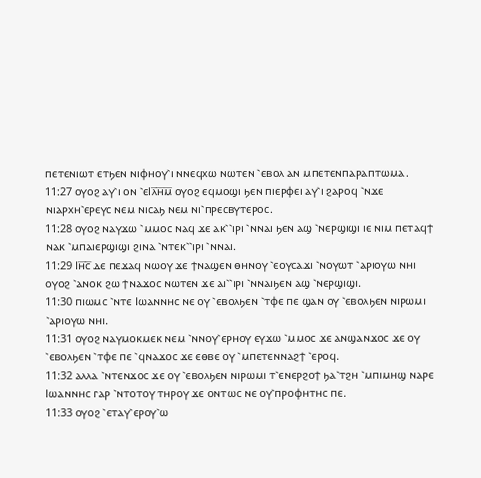ⲡⲉⲧⲉⲛⲓⲱⲧ ⲉⲧϧⲉⲛ ⲛⲓⲫⲏⲟⲩ⳿ⲓ ⲛⲛⲉϥⲭⲱ ⲛⲱⲧⲉⲛ ⳿ⲉⲃⲟⲗ ⲁⲛ ⲙⲡⲉⲧⲉⲛⲡⲁⲣⲁⲡⲧⲱⲙⲁ.
11:27 ⲟⲩⲟϩ ⲁⲩ⳿ⲓ ⲟⲛ ⳿ⲉⲒⲗ̅ⲏ̅ⲙ̅ ⲟⲩⲟϩ ⲉϥⲙⲟϣⲓ ϧⲉⲛ ⲡⲓⲉⲣⲫⲉⲓ ⲁⲩ⳿ⲓ ϩⲁⲣⲟϥ ⳿ⲛϫⲉ ⲛⲓⲁⲣⲭⲏ⳿ⲉⲣⲉⲩⲥ ⲛⲉⲙ ⲛⲓⲥⲁϧ ⲛⲉⲙ ⲛⲓ⳿ⲡⲣⲉⲥⲃⲩⲧⲉⲣⲟⲥ.
11:28 ⲟⲩⲟϩ ⲛⲁⲩϫⲱ ⳿ⲙⲙⲟⲥ ⲛⲁϥ ϫⲉ ⲁⲕ⳿⳿ⲓⲣⲓ ⳿ⲛⲛⲁⲓ ϧⲉⲛ ⲁϣ ⳿ⲛⲉⲣϣⲓϣⲓ ⲓⲉ ⲛⲓⲙ ⲡⲉⲧⲁϥϯ ⲛⲁⲕ ⳿ⲙⲡⲁⲓⲉⲣϣⲓϣⲓ ϩⲓⲛⲁ ⳿ⲛⲧⲉⲕ⳿⳿ⲓⲣⲓ ⳿ⲛⲛⲁⲓ.
11:29 Ⲓⲏ̅ⲥ̅ ⲇⲉ ⲡⲉϫⲁϥ ⲛⲱⲟⲩ ϫⲉ ϯⲛⲁϣⲉⲛ ⲑⲏⲛⲟⲩ ⳿ⲉⲟⲩⲥⲁϫⲓ ⳿ⲛⲟⲩⲱⲧ ⳿ⲁⲣⲓⲟⲩⲱ ⲛⲏⲓ ⲟⲩⲟϩ ⳿ⲁⲛⲟⲕ ϩⲱ ϯⲛⲁϫⲟⲥ ⲛⲱⲧⲉⲛ ϫⲉ ⲁⲓ⳿⳿ⲓⲣⲓ ⳿ⲛⲛⲁⲓϧⲉⲛ ⲁϣ ⳿ⲛⲉⲣϣⲓϣⲓ.
11:30 ⲡⲓⲱⲙⲥ ⳿ⲛⲧⲉ Ⲓⲱⲁⲛⲛⲏⲥ ⲛⲉ ⲟⲩ ⳿ⲉⲃⲟⲗϧⲉⲛ ⳿ⲧⲫⲉ ⲡⲉ ϣⲁⲛ ⲟⲩ ⳿ⲉⲃⲟⲗϧⲉⲛ ⲛⲓⲣⲱⲙⲓ ⳿ⲁⲣⲓⲟⲩⲱ ⲛⲏⲓ.
11:31 ⲟⲩⲟϩ ⲛⲁⲩⲙⲟⲕⲙⲉⲕ ⲛⲉⲙ ⳿ⲛⲛⲟⲩ⳿ⲉⲣⲏⲟⲩ ⲉⲩϫⲱ ⳿ⲙⲙⲟⲥ ϫⲉ ⲁⲛϣⲁⲛϫⲟⲥ ϫⲉ ⲟⲩ ⳿ⲉⲃⲟⲗϧⲉⲛ ⳿ⲧⲫⲉ ⲡⲉ ⳿ϥⲛⲁϫⲟⲥ ϫⲉ ⲉⲑⲃⲉ ⲟⲩ ⳿ⲙⲡⲉⲧⲉⲛⲛⲁϩϯ ⳿ⲉⲣⲟϥ.
11:32 ⲁⲗⲗⲁ ⳿ⲛⲧⲉⲛϫⲟⲥ ϫⲉ ⲟⲩ ⳿ⲉⲃⲟⲗϧⲉⲛ ⲛⲓⲣⲱⲙⲓ ⲧ⳿ⲉⲛⲉⲣϩⲟϯ ϧⲁ⳿ⲧϩⲏ ⳿ⲙⲡⲓⲙⲏϣ ⲛⲁⲣⲉ Ⲓⲱⲁⲛⲛⲏⲥ ⲅⲁⲣ ⳿ⲛⲧⲟⲧⲟⲩ ⲧⲏⲣⲟⲩ ϫⲉ ⲟⲛⲧⲱⲥ ⲛⲉ ⲟⲩ⳿ⲡⲣⲟⲫⲏⲧⲏⲥ ⲡⲉ.
11:33 ⲟⲩⲟϩ ⳿ⲉⲧⲁⲩ⳿ⲉⲣⲟⲩ⳿ⲱ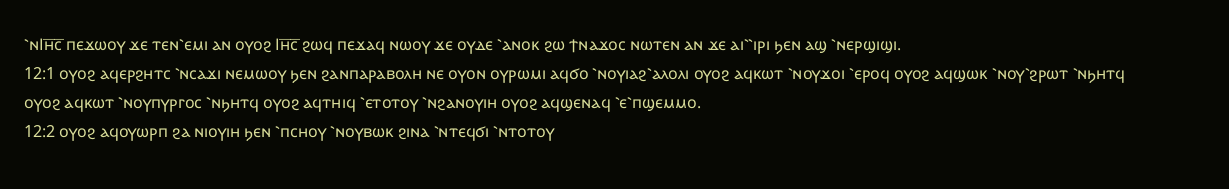⳿ⲛⲒⲏ̅ⲥ̅ ⲡⲉϫⲱⲟⲩ ϫⲉ ⲧⲉⲛ⳿ⲉⲙⲓ ⲁⲛ ⲟⲩⲟϩ Ⲓⲏ̅ⲥ̅ ϩⲱϥ ⲡⲉϫⲁϥ ⲛⲱⲟⲩ ϫⲉ ⲟⲩⲇⲉ ⳿ⲁⲛⲟⲕ ϩⲱ ϯⲛⲁϫⲟⲥ ⲛⲱⲧⲉⲛ ⲁⲛ ϫⲉ ⲁⲓ⳿⳿ⲓⲣⲓ ϧⲉⲛ ⲁϣ ⳿ⲛⲉⲣϣⲓϣⲓ.
12:1 ⲟⲩⲟϩ ⲁϥⲉⲣϩⲏⲧⲥ ⳿ⲛⲥⲁϫⲓ ⲛⲉⲙⲱⲟⲩ ϧⲉⲛ ϩⲁⲛⲡⲁⲣⲁⲃⲟⲗⲏ ⲛⲉ ⲟⲩⲟⲛ ⲟⲩⲣⲱⲙⲓ ⲁϥϭⲟ ⳿ⲛⲟⲩⲓⲁϩ⳿ⲁⲗⲟⲗⲓ ⲟⲩⲟϩ ⲁϥⲕⲱⲧ ⳿ⲛⲟⲩϫⲟⲓ ⳿ⲉⲣⲟϥ ⲟⲩⲟϩ ⲁϥϣⲱⲕ ⳿ⲛⲟⲩ⳿ϩⲣⲱⲧ ⳿ⲛϧⲏⲧϥ ⲟⲩⲟϩ ⲁϥⲕⲱⲧ ⳿ⲛⲟⲩⲡⲩⲣⲅⲟⲥ ⳿ⲛϧⲏⲧϥ ⲟⲩⲟϩ ⲁϥⲧⲏⲓϥ ⳿ⲉⲧⲟⲧⲟⲩ ⳿ⲛϩⲁⲛⲟⲩⲓⲏ ⲟⲩⲟϩ ⲁϥϣⲉⲛⲁϥ ⳿ⲉ⳿ⲡϣⲉⲙⲙⲟ.
12:2 ⲟⲩⲟϩ ⲁϥⲟⲩⲱⲣⲡ ϩⲁ ⲛⲓⲟⲩⲓⲏ ϧⲉⲛ ⳿ⲡⲥⲏⲟⲩ ⳿ⲛⲟⲩⲃⲱⲕ ϩⲓⲛⲁ ⳿ⲛⲧⲉϥϭⲓ ⳿ⲛⲧⲟⲧⲟⲩ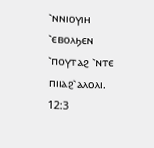⳿ⲛⲛⲓⲟⲩⲓⲏ ⳿ⲉⲃⲟⲗϧⲉⲛ ⳿ⲡⲟⲩⲧⲁϩ ⳿ⲛⲧⲉ ⲡⲓⲓⲁϩ⳿ⲁⲗⲟⲗⲓ.
12:3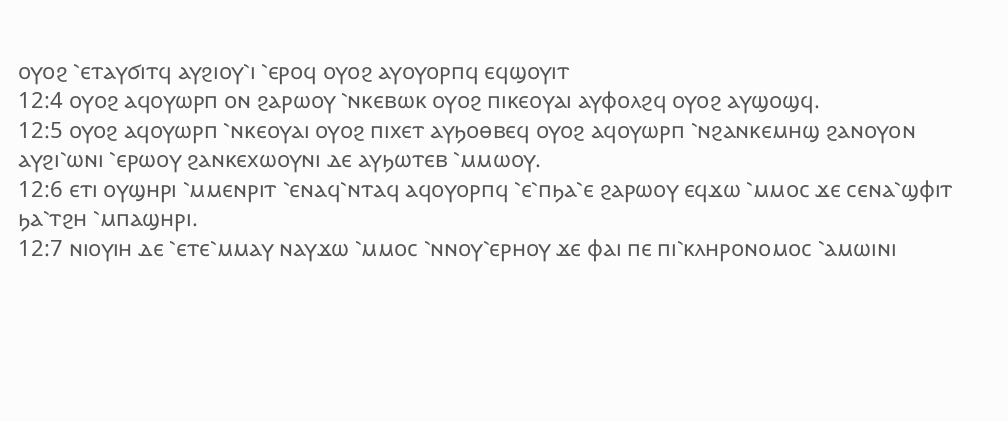ⲟⲩⲟϩ ⳿ⲉⲧⲁⲩϭⲓⲧϥ ⲁⲩϩⲓⲟⲩ⳿ⲓ ⳿ⲉⲣⲟϥ ⲟⲩⲟϩ ⲁⲩⲟⲩⲟⲣⲡϥ ⲉϥϣⲟⲩⲓⲧ
12:4 ⲟⲩⲟϩ ⲁϥⲟⲩⲱⲣⲡ ⲟⲛ ϩⲁⲣⲱⲟⲩ ⳿ⲛⲕⲉⲃⲱⲕ ⲟⲩⲟϩ ⲡⲓⲕⲉⲟⲩⲁⲓ ⲁⲩⲫⲟⲗϩϥ ⲟⲩⲟϩ ⲁⲩϣⲟϣϥ.
12:5 ⲟⲩⲟϩ ⲁϥⲟⲩⲱⲣⲡ ⳿ⲛⲕⲉⲟⲩⲁⲓ ⲟⲩⲟϩ ⲡⲓⲭⲉⲧ ⲁⲩϧⲟⲑⲃⲉϥ ⲟⲩⲟϩ ⲁϥⲟⲩⲱⲣⲡ ⳿ⲛϩⲁⲛⲕⲉⲙⲏϣ ϩⲁⲛⲟⲩⲟⲛ ⲁⲩϩⲓ⳿ⲱⲛⲓ ⳿ⲉⲣⲱⲟⲩ ϩⲁⲛⲕⲉⲭⲱⲟⲩⲛⲓ ⲇⲉ ⲁⲩϧⲱⲧⲉⲃ ⳿ⲙⲙⲱⲟⲩ.
12:6 ⲉⲧⲓ ⲟⲩϣⲏⲣⲓ ⳿ⲙⲙⲉⲛⲣⲓⲧ ⳿ⲉⲛⲁϥ⳿ⲛⲧⲁϥ ⲁϥⲟⲩⲟⲣⲡϥ ⳿ⲉ⳿ⲡϧⲁ⳿ⲉ ϩⲁⲣⲱⲟⲩ ⲉϥϫⲱ ⳿ⲙⲙⲟⲥ ϫⲉ ⲥⲉⲛⲁ⳿ϣⲫⲓⲧ ϧⲁ⳿ⲧϩⲏ ⳿ⲙⲡⲁϣⲏⲣⲓ.
12:7 ⲛⲓⲟⲩⲓⲏ ⲇⲉ ⳿ⲉⲧⲉ⳿ⲙⲙⲁⲩ ⲛⲁⲩϫⲱ ⳿ⲙⲙⲟⲥ ⳿ⲛⲛⲟⲩ⳿ⲉⲣⲏⲟⲩ ϫⲉ ⲫⲁⲓ ⲡⲉ ⲡⲓ⳿ⲕⲗⲏⲣⲟⲛⲟⲙⲟⲥ ⳿ⲁⲙⲱⲓⲛⲓ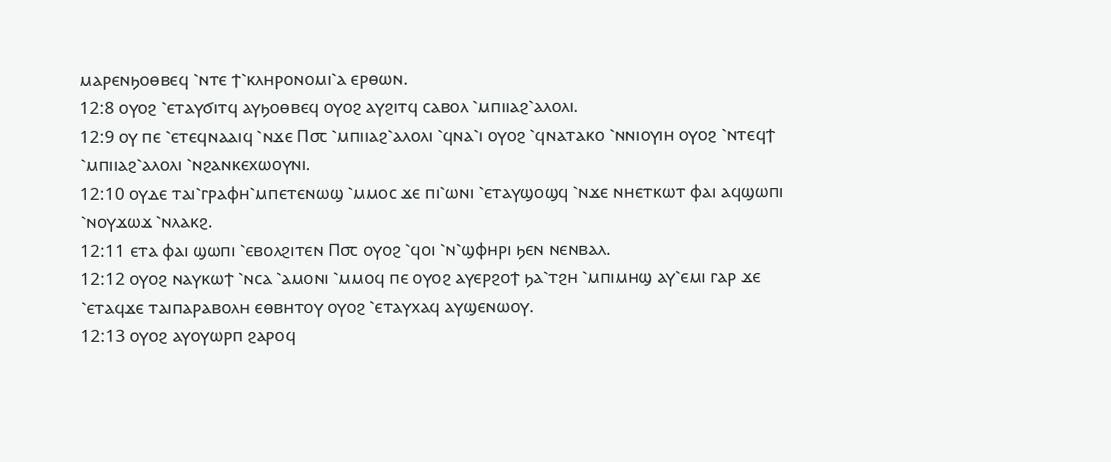ⲙⲁⲣⲉⲛϧⲟⲑⲃⲉϥ ⳿ⲛⲧⲉ ϯ⳿ⲕⲗⲏⲣⲟⲛⲟⲙⲓ⳿ⲁ ⲉⲣⲑⲱⲛ.
12:8 ⲟⲩⲟϩ ⳿ⲉⲧⲁⲩϭⲓⲧϥ ⲁⲩϧⲟⲑⲃⲉϥ ⲟⲩⲟϩ ⲁⲩϩⲓⲧϥ ⲥⲁⲃⲟⲗ ⳿ⲙⲡⲓⲓⲁϩ⳿ⲁⲗⲟⲗⲓ.
12:9 ⲟⲩ ⲡⲉ ⳿ⲉⲧⲉϥⲛⲁⲁⲓϥ ⳿ⲛϫⲉ Ⲡ⳪ ⳿ⲙⲡⲓⲓⲁϩ⳿ⲁⲗⲟⲗⲓ ⳿ϥⲛⲁ⳿ⲓ ⲟⲩⲟϩ ⳿ϥⲛⲁⲧⲁⲕⲟ ⳿ⲛⲛⲓⲟⲩⲓⲏ ⲟⲩⲟϩ ⳿ⲛⲧⲉϥϯ ⳿ⲙⲡⲓⲓⲁϩ⳿ⲁⲗⲟⲗⲓ ⳿ⲛϩⲁⲛⲕⲉⲭⲱⲟⲩⲛⲓ.
12:10 ⲟⲩⲇⲉ ⲧⲁⲓ⳿ⲅⲣⲁⲫⲏ⳿ⲙⲡⲉⲧⲉⲛⲱϣ ⳿ⲙⲙⲟⲥ ϫⲉ ⲡⲓ⳿ⲱⲛⲓ ⳿ⲉⲧⲁⲩϣⲟϣϥ ⳿ⲛϫⲉ ⲛⲏⲉⲧⲕⲱⲧ ⲫⲁⲓ ⲁϥϣⲱⲡⲓ ⳿ⲛⲟⲩϫⲱϫ ⳿ⲛⲗⲁⲕϩ.
12:11 ⲉⲧⲁ ⲫⲁⲓ ϣⲱⲡⲓ ⳿ⲉⲃⲟⲗϩⲓⲧⲉⲛ Ⲡ⳪ ⲟⲩⲟϩ ⳿ϥⲟⲓ ⳿ⲛ⳿ϣⲫⲏⲣⲓ ϧⲉⲛ ⲛⲉⲛⲃⲁⲗ.
12:12 ⲟⲩⲟϩ ⲛⲁⲩⲕⲱϯ ⳿ⲛⲥⲁ ⳿ⲁⲙⲟⲛⲓ ⳿ⲙⲙⲟϥ ⲡⲉ ⲟⲩⲟϩ ⲁⲩⲉⲣϩⲟϯ ϧⲁ⳿ⲧϩⲏ ⳿ⲙⲡⲓⲙⲏϣ ⲁⲩ⳿ⲉⲙⲓ ⲅⲁⲣ ϫⲉ ⳿ⲉⲧⲁϥϫⲉ ⲧⲁⲓⲡⲁⲣⲁⲃⲟⲗⲏ ⲉⲑⲃⲏⲧⲟⲩ ⲟⲩⲟϩ ⳿ⲉⲧⲁⲩⲭⲁϥ ⲁⲩϣⲉⲛⲱⲟⲩ.
12:13 ⲟⲩⲟϩ ⲁⲩⲟⲩⲱⲣⲡ ϩⲁⲣⲟϥ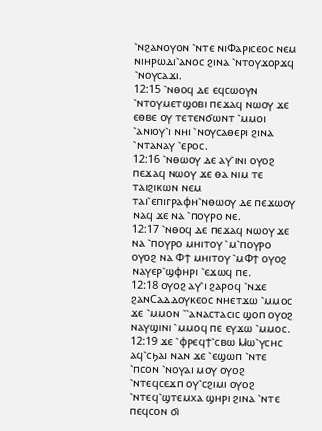⳿ⲛϩⲁⲛⲟⲩⲟⲛ ⳿ⲛⲧⲉ ⲛⲓⲪⲁⲣⲓⲥⲉⲟⲥ ⲛⲉⲙ ⲛⲓⲏⲣⲱⲇⲓ⳿ⲁⲛⲟⲥ ϩⲓⲛⲁ ⳿ⲛⲧⲟⲩϫⲟⲣϫϥ ⳿ⲛⲟⲩⲥⲁϫⲓ.
12:15 ⳿ⲛⲑⲟϥ ⲇⲉ ⲉϥⲥⲱⲟⲩⲛ ⳿ⲛⲧⲟⲩⲙⲉⲧϣⲟⲃⲓ ⲡⲉϫⲁϥ ⲛⲱⲟⲩ ϫⲉ ⲉⲑⲃⲉ ⲟⲩ ⲧⲉⲧⲉⲛϭⲱⲛⲧ ⳿ⲙⲙⲟⲓ ⳿ⲁⲛⲓⲟⲩ⳿ⲓ ⲛⲏⲓ ⳿ⲛⲟⲩⲥⲁⲑⲉⲣⲓ ϩⲓⲛⲁ ⳿ⲛⲧⲁⲛⲁⲩ ⳿ⲉⲣⲟⲥ.
12:16 ⳿ⲛⲑⲱⲟⲩ ⲇⲉ ⲁⲩ⳿ⲓⲛⲓ ⲟⲩⲟϩ ⲡⲉϫⲁϥ ⲛⲱⲟⲩ ϫⲉ ⲑⲁ ⲛⲓⲙ ⲧⲉ ⲧⲁⲓϩⲓⲕⲱⲛ ⲛⲉⲙ ⲧⲁⲓ⳿ⲉⲡⲓⲅⲣⲁⲫⲏ⳿ⲛⲑⲱⲟⲩ ⲇⲉ ⲡⲉϫⲱⲟⲩ ⲛⲁϥ ϫⲉ ⲛⲁ ⳿ⲡⲟⲩⲣⲟ ⲛⲉ.
12:17 ⳿ⲛⲑⲟϥ ⲇⲉ ⲡⲉϫⲁϥ ⲛⲱⲟⲩ ϫⲉ ⲛⲁ ⳿ⲡⲟⲩⲣⲟ ⲙⲏⲓⲧⲟⲩ ⳿ⲙ⳿ⲡⲟⲩⲣⲟ ⲟⲩⲟϩ ⲛⲁ Ⲫϯ ⲙⲏⲓⲧⲟⲩ ⳿ⲙⲪϯ ⲟⲩⲟϩ ⲛⲁⲩⲉⲣ⳿ϣⲫⲏⲣⲓ ⳿ⲉϫⲱϥ ⲡⲉ.
12:18 ⲟⲩⲟϩ ⲁⲩ⳿ⲓ ϩⲁⲣⲟϥ ⳿ⲛϫⲉ ϩⲁⲛⲤⲁⲇⲇⲟⲩⲕⲉⲟⲥ ⲛⲏⲉⲧϫⲱ ⳿ⲙⲙⲟⲥ ϫⲉ ⳿ⲙⲙⲟⲛ ⳿⳿ⲁⲛⲁⲥⲧⲁⲥⲓⲥ ϣⲟⲡ ⲟⲩⲟϩ ⲛⲁⲩϣⲓⲛⲓ ⳿ⲙⲙⲟϥ ⲡⲉ ⲉⲩϫⲱ ⳿ⲙⲙⲟⲥ.
12:19 ϫⲉ ⳿ⲫⲣⲉϥϯ⳿ⲥⲃⲱ Ⲙⲱ⳿ⲩⲥⲏⲥ ⲁϥ⳿ⲥϧⲁⲓ ⲛⲁⲛ ϫⲉ ⳿ⲉϣⲱⲡ ⳿ⲛⲧⲉ ⳿ⲡⲥⲟⲛ ⳿ⲛⲟⲩⲁⲓ ⲙⲟⲩ ⲟⲩⲟϩ ⳿ⲛⲧⲉϥⲥⲉϫⲡ ⲟⲩ⳿ⲥϩⲓⲙⲓ ⲟⲩⲟϩ ⳿ⲛⲧⲉϥ⳿ϣⲧⲉⲙⲭⲁ ϣⲏⲣⲓ ϩⲓⲛⲁ ⳿ⲛⲧⲉ ⲡⲉϥⲥⲟⲛ ϭⲓ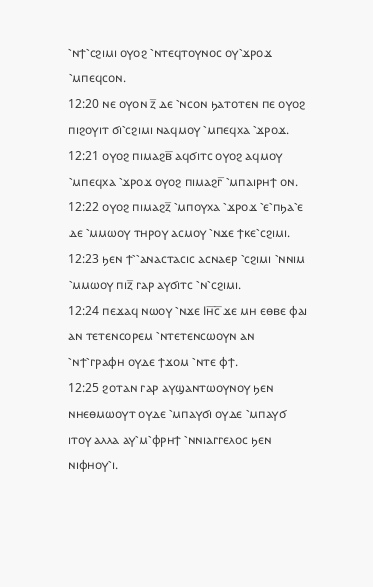⳿ⲛϯ⳿ⲥϩⲓⲙⲓ ⲟⲩⲟϩ ⳿ⲛⲧⲉϥⲧⲟⲩⲛⲟⲥ ⲟⲩ⳿ϫⲣⲟϫ ⳿ⲙⲡⲉϥⲥⲟⲛ.
12:20 ⲛⲉ ⲟⲩⲟⲛ ⲍ̅ ⲇⲉ ⳿ⲛⲥⲟⲛ ϧⲁⲧⲟⲧⲉⲛ ⲡⲉ ⲟⲩⲟϩ ⲡⲓϩⲟⲩⲓⲧ ϭⲓ⳿ⲥϩⲓⲙⲓ ⲛⲁϥⲙⲟⲩ ⳿ⲙⲡⲉϥⲭⲁ ⳿ϫⲣⲟϫ.
12:21 ⲟⲩⲟϩ ⲡⲓⲙⲁϩⲃ̅ ⲁϥϭⲓⲧⲥ ⲟⲩⲟϩ ⲁϥⲙⲟⲩ ⳿ⲙⲡⲉϥⲭⲁ ⳿ϫⲣⲟϫ ⲟⲩⲟϩ ⲡⲓⲙⲁϩⲅ̅ ⳿ⲙⲡⲁⲓⲣⲏϯ ⲟⲛ.
12:22 ⲟⲩⲟϩ ⲡⲓⲙⲁϩⲍ̅ ⳿ⲙⲡⲟⲩⲭⲁ ⳿ϫⲣⲟϫ ⳿ⲉ⳿ⲡϧⲁ⳿ⲉ ⲇⲉ ⳿ⲙⲙⲱⲟⲩ ⲧⲏⲣⲟⲩ ⲁⲥⲙⲟⲩ ⳿ⲛϫⲉ ϯⲕⲉ⳿ⲥϩⲓⲙⲓ.
12:23 ϧⲉⲛ ϯ⳿⳿ⲁⲛⲁⲥⲧⲁⲥⲓⲥ ⲁⲥⲛⲁⲉⲣ ⳿ⲥϩⲓⲙⲓ ⳿ⲛⲛⲓⲙ ⳿ⲙⲙⲱⲟⲩ ⲡⲓⲍ̅ ⲅⲁⲣ ⲁⲩϭⲓⲧⲥ ⳿ⲛ⳿ⲥϩⲓⲙⲓ.
12:24 ⲡⲉϫⲁϥ ⲛⲱⲟⲩ ⳿ⲛϫⲉ Ⲓⲏ̅ⲥ̅ ϫⲉ ⲙⲏ ⲉⲑⲃⲉ ⲫⲁⲓ ⲁⲛ ⲧⲉⲧⲉⲛⲥⲟⲣⲉⲙ ⳿ⲛⲧⲉⲧⲉⲛⲥⲱⲟⲩⲛ ⲁⲛ ⳿ⲛϯ⳿ⲅⲣⲁⲫⲏ ⲟⲩⲇⲉ ϯϫⲟⲙ ⳿ⲛⲧⲉ ⲫϯ.
12:25 ϩⲟⲧⲁⲛ ⲅⲁⲣ ⲁⲩϣⲁⲛⲧⲱⲟⲩⲛⲟⲩ ϧⲉⲛ ⲛⲏⲉⲑⲙⲱⲟⲩⲧ ⲟⲩⲇⲉ ⳿ⲙⲡⲁⲩϭⲓ ⲟⲩⲇⲉ ⳿ⲙⲡⲁⲩϭ ⲓⲧⲟⲩ ⲁⲗⲗⲁ ⲁⲩ⳿ⲙ⳿ⲫⲣⲏϯ ⳿ⲛⲛⲓⲁⲅⲅⲉⲗⲟⲥ ϧⲉⲛ ⲛⲓⲫⲏⲟⲩ⳿ⲓ.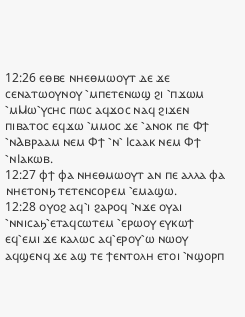12:26 ⲉⲑⲃⲉ ⲛⲏⲉⲑⲙⲱⲟⲩⲧ ⲇⲉ ϫⲉ ⲥⲉⲛⲁⲧⲱⲟⲩⲛⲟⲩ ⳿ⲙⲡⲉⲧⲉⲛⲱϣ ϩⲓ ⳿ⲡϫⲱⲙ ⳿ⲙⲘⲱ⳿ⲩⲥⲏⲥ ⲡⲱⲥ ⲁϥϫⲟⲥ ⲛⲁϥ ϩⲓϫⲉⲛ ⲡⲓⲃⲁⲧⲟⲥ ⲉϥϫⲱ ⳿ⲙⲙⲟⲥ ϫⲉ ⳿ⲁⲛⲟⲕ ⲡⲉ Ⲫϯ ⳿ⲛⲀⲃⲣⲁⲁⲙ ⲛⲉⲙ Ⲫϯ ⳿ⲛ⳿ Ⲓⲥⲁⲁⲕ ⲛⲉⲙ Ⲫϯ ⳿ⲛⲒⲁⲕⲱⲃ.
12:27 ⲫϯ ⲫⲁ ⲛⲏⲉⲑⲙⲱⲟⲩⲧ ⲁⲛ ⲡⲉ ⲁⲗⲗⲁ ⲫⲁ ⲛⲏⲉⲧⲟⲛϧ ⲧⲉⲧⲉⲛⲥⲟⲣⲉⲙ ⳿ⲉⲙⲁϣⲱ.
12:28 ⲟⲩⲟϩ ⲁϥ⳿ⲓ ϩⲁⲣⲟϥ ⳿ⲛϫⲉ ⲟⲩⲁⲓ ⳿ⲛⲛⲓⲥⲁϧ⳿ⲉⲧⲁϥⲥⲱⲧⲉⲙ ⳿ⲉⲣⲱⲟⲩ ⲉⲩⲕⲱϯ ⲉϥ⳿ⲉⲙⲓ ϫⲉ ⲕⲁⲗⲱⲥ ⲁϥ⳿ⲉⲣⲟⲩ⳿ⲱ ⲛⲱⲟⲩ ⲁϥϣⲉⲛϥ ϫⲉ ⲁϣ ⲧⲉ ϯⲉⲛⲧⲟⲗⲏ ⲉⲧⲟⲓ ⳿ⲛϣⲟⲣⲡ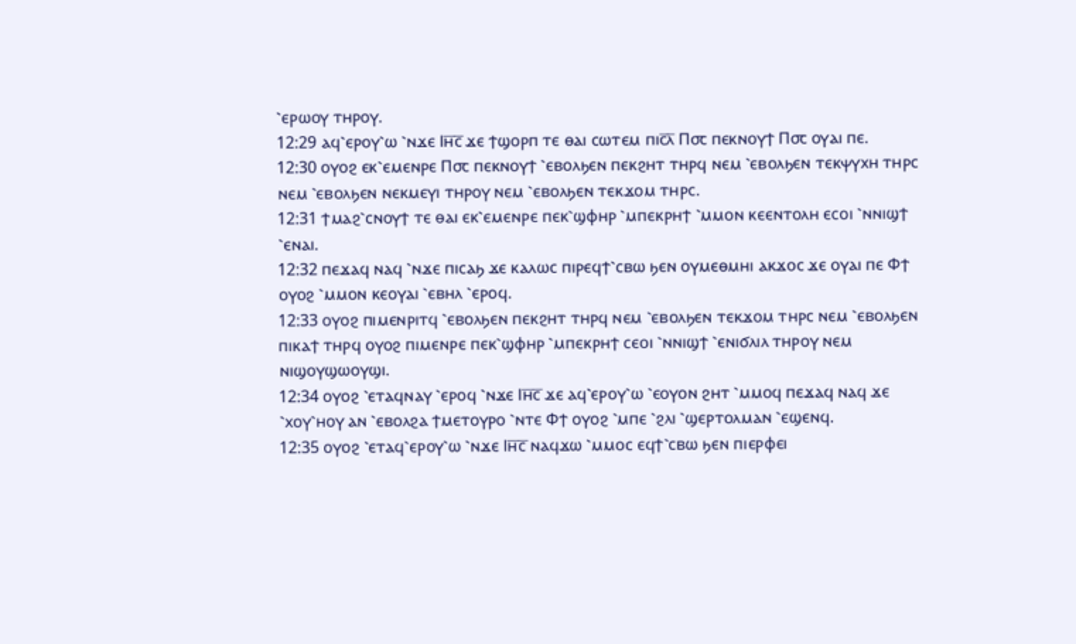⳿ⲉⲣⲱⲟⲩ ⲧⲏⲣⲟⲩ.
12:29 ⲁϥ⳿ⲉⲣⲟⲩ⳿ⲱ ⳿ⲛϫⲉ Ⲓⲏ̅ⲥ̅ ϫⲉ ϯϣⲟⲣⲡ ⲧⲉ ⲑⲁⲓ ⲥⲱⲧⲉⲙ ⲡⲓⲥ̅ⲗ̅ Ⲡ⳪ ⲡⲉⲕⲛⲟⲩϯ Ⲡ⳪ ⲟⲩⲁⲓ ⲡⲉ.
12:30 ⲟⲩⲟϩ ⲉⲕ⳿ⲉⲙⲉⲛⲣⲉ Ⲡ⳪ ⲡⲉⲕⲛⲟⲩϯ ⳿ⲉⲃⲟⲗϧⲉⲛ ⲡⲉⲕϩⲏⲧ ⲧⲏⲣϥ ⲛⲉⲙ ⳿ⲉⲃⲟⲗϧⲉⲛ ⲧⲉⲕⲯⲩⲭⲏ ⲧⲏⲣⲥ ⲛⲉⲙ ⳿ⲉⲃⲟⲗϧⲉⲛ ⲛⲉⲕⲙⲉⲩⲓ ⲧⲏⲣⲟⲩ ⲛⲉⲙ ⳿ⲉⲃⲟⲗϧⲉⲛ ⲧⲉⲕϫⲟⲙ ⲧⲏⲣⲥ.
12:31 ϯⲙⲁϩ⳿ⲥⲛⲟⲩϯ ⲧⲉ ⲑⲁⲓ ⲉⲕ⳿ⲉⲙⲉⲛⲣⲉ ⲡⲉⲕ⳿ϣⲫⲏⲣ ⳿ⲙⲡⲉⲕⲣⲏϯ ⳿ⲙⲙⲟⲛ ⲕⲉⲉⲛⲧⲟⲗⲏ ⲉⲥⲟⲓ ⳿ⲛⲛⲓϣϯ ⳿ⲉⲛⲁⲓ.
12:32 ⲡⲉϫⲁϥ ⲛⲁϥ ⳿ⲛϫⲉ ⲡⲓⲥⲁϧ ϫⲉ ⲕⲁⲗⲱⲥ ⲡⲓⲣⲉϥϯ⳿ⲥⲃⲱ ϧⲉⲛ ⲟⲩⲙⲉⲑⲙⲏⲓ ⲁⲕϫⲟⲥ ϫⲉ ⲟⲩⲁⲓ ⲡⲉ Ⲫϯ ⲟⲩⲟϩ ⳿ⲙⲙⲟⲛ ⲕⲉⲟⲩⲁⲓ ⳿ⲉⲃⲏⲗ ⳿ⲉⲣⲟϥ.
12:33 ⲟⲩⲟϩ ⲡⲓⲙⲉⲛⲣⲓⲧϥ ⳿ⲉⲃⲟⲗϧⲉⲛ ⲡⲉⲕϩⲏⲧ ⲧⲏⲣϥ ⲛⲉⲙ ⳿ⲉⲃⲟⲗϧⲉⲛ ⲧⲉⲕϫⲟⲙ ⲧⲏⲣⲥ ⲛⲉⲙ ⳿ⲉⲃⲟⲗϧⲉⲛ ⲡⲓⲕⲁϯ ⲧⲏⲣϥ ⲟⲩⲟϩ ⲡⲓⲙⲉⲛⲣⲉ ⲡⲉⲕ⳿ϣⲫⲏⲣ ⳿ⲙⲡⲉⲕⲣⲏϯ ⲥⲉⲟⲓ ⳿ⲛⲛⲓϣϯ ⳿ⲉⲛⲓϭⲗⲓⲗ ⲧⲏⲣⲟⲩ ⲛⲉⲙ ⲛⲓϣⲟⲩϣⲱⲟⲩϣⲓ.
12:34 ⲟⲩⲟϩ ⳿ⲉⲧⲁϥⲛⲁⲩ ⳿ⲉⲣⲟϥ ⳿ⲛϫⲉ Ⲓⲏ̅ⲥ̅ ϫⲉ ⲁϥ⳿ⲉⲣⲟⲩ⳿ⲱ ⳿ⲉⲟⲩⲟⲛ ϩⲏⲧ ⳿ⲙⲙⲟϥ ⲡⲉϫⲁϥ ⲛⲁϥ ϫⲉ ⳿ⲭⲟⲩ⳿ⲏⲟⲩ ⲁⲛ ⳿ⲉⲃⲟⲗϩⲁ ϯⲙⲉⲧⲟⲩⲣⲟ ⳿ⲛⲧⲉ Ⲫϯ ⲟⲩⲟϩ ⳿ⲙⲡⲉ ⳿ϩⲗⲓ ⳿ϣⲉⲣⲧⲟⲗⲙⲁⲛ ⳿ⲉϣⲉⲛϥ.
12:35 ⲟⲩⲟϩ ⳿ⲉⲧⲁϥ⳿ⲉⲣⲟⲩ⳿ⲱ ⳿ⲛϫⲉ Ⲓⲏ̅ⲥ̅ ⲛⲁϥϫⲱ ⳿ⲙⲙⲟⲥ ⲉϥϯ⳿ⲥⲃⲱ ϧⲉⲛ ⲡⲓⲉⲣⲫⲉⲓ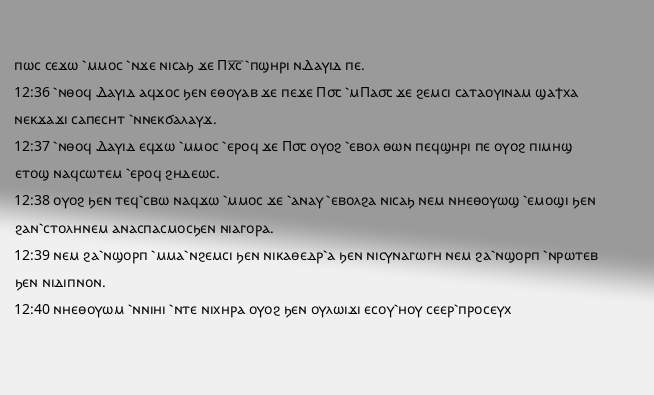ⲡⲱⲥ ⲥⲉϫⲱ ⳿ⲙⲙⲟⲥ ⳿ⲛϫⲉ ⲛⲓⲥⲁϧ ϫⲉ Ⲡⲭ̅ⲥ̅ ⳿ⲡϣⲏⲣⲓ ⲛⲆⲁⲩⲓⲇ ⲡⲉ.
12:36 ⳿ⲛⲑⲟϥ Ⲇⲁⲩⲓⲇ ⲁϥϫⲟⲥ ϧⲉⲛ ⲉⲑⲟⲩⲁⲃ ϫⲉ ⲡⲉϫⲉ Ⲡ⳪ ⳿ⲙⲠⲁ⳪ ϫⲉ ϩⲉⲙⲥⲓ ⲥⲁⲧⲁⲟⲩⲓⲛⲁⲙ ϣⲁϯⲭⲁ ⲛⲉⲕϫⲁϫⲓ ⲥⲁⲡⲉⲥⲏⲧ ⳿ⲛⲛⲉⲕϭⲁⲗⲁⲩϫ.
12:37 ⳿ⲛⲑⲟϥ Ⲇⲁⲩⲓⲇ ⲉϥϫⲱ ⳿ⲙⲙⲟⲥ ⳿ⲉⲣⲟϥ ϫⲉ Ⲡ⳪ ⲟⲩⲟϩ ⳿ⲉⲃⲟⲗ ⲑⲱⲛ ⲡⲉϥϣⲏⲣⲓ ⲡⲉ ⲟⲩⲟϩ ⲡⲓⲙⲏϣ ⲉⲧⲟϣ ⲛⲁϥⲥⲱⲧⲉⲙ ⳿ⲉⲣⲟϥ ϩⲏⲇⲉⲱⲥ.
12:38 ⲟⲩⲟϩ ϧⲉⲛ ⲧⲉϥ⳿ⲥⲃⲱ ⲛⲁϥϫⲱ ⳿ⲙⲙⲟⲥ ϫⲉ ⳿ⲁⲛⲁⲩ ⳿ⲉⲃⲟⲗϩⲁ ⲛⲓⲥⲁϧ ⲛⲉⲙ ⲛⲏⲉⲑⲟⲩⲱϣ ⳿ⲉⲙⲟϣⲓ ϧⲉⲛ ϩⲁⲛ⳿ⲥⲧⲟⲗⲏⲛⲉⲙ ⲁⲛⲁⲥⲡⲁⲥⲙⲟⲥϧⲉⲛ ⲛⲓⲁⲅⲟⲣⲁ.
12:39 ⲛⲉⲙ ϩⲁ⳿ⲛϣⲟⲣⲡ ⳿ⲙⲙⲁ⳿ⲛϩⲉⲙⲥⲓ ϧⲉⲛ ⲛⲓⲕⲁⲑⲉⲇⲣ⳿ⲁ ϧⲉⲛ ⲛⲓⲥⲩⲛⲁⲅⲱⲅⲏ ⲛⲉⲙ ϩⲁ⳿ⲛϣⲟⲣⲡ ⳿ⲛⲣⲱⲧⲉⲃ ϧⲉⲛ ⲛⲓⲇⲓⲡⲛⲟⲛ.
12:40 ⲛⲏⲉⲑⲟⲩⲱⲙ ⳿ⲛⲛⲓⲏⲓ ⳿ⲛⲧⲉ ⲛⲓⲭⲏⲣⲁ ⲟⲩⲟϩ ϧⲉⲛ ⲟⲩⲗⲱⲓϫⲓ ⲉⲥⲟⲩ⳿ⲏⲟⲩ ⲥⲉⲉⲣ⳿ⲡⲣⲟⲥⲉⲩⲭ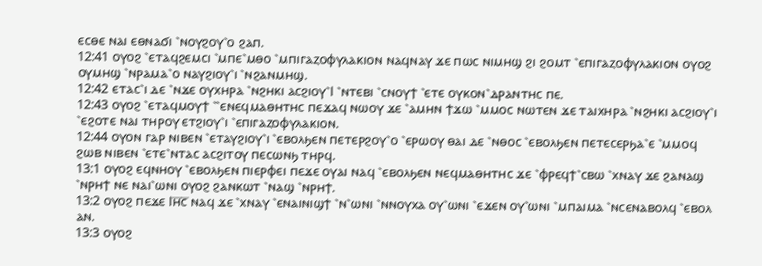ⲉⲥⲑⲉ ⲛⲁⲓ ⲉⲑⲛⲁϭⲓ ⳿ⲛⲟⲩϩⲟⲩ⳿ⲟ ϩⲁⲡ.
12:41 ⲟⲩⲟϩ ⳿ⲉⲧⲁϥϩⲉⲙⲥⲓ ⳿ⲙⲡⲉ⳿ⲙⲑⲟ ⳿ⲙⲡⲓⲅⲁⲍⲟⲫⲩⲗⲁⲕⲓⲟⲛ ⲛⲁϥⲛⲁⲩ ϫⲉ ⲡⲱⲥ ⲛⲓⲙⲏϣ ϩⲓ ϩⲟⲙⲧ ⳿ⲉⲡⲓⲅⲁⲍⲟⲫⲩⲗⲁⲕⲓⲟⲛ ⲟⲩⲟϩ ⲟⲩⲙⲏϣ ⳿ⲛⲣⲁⲙⲁ⳿ⲟ ⲛⲁⲩϩⲓⲟⲩ⳿ⲓ ⳿ⲛϩⲁⲛⲙⲏϣ.
12:42 ⲉⲧⲁⲥ⳿ⲓ ⲇⲉ ⳿ⲛϫⲉ ⲟⲩⲭⲏⲣⲁ ⳿ⲛϩⲏⲕⲓ ⲁⲥϩⲓⲟⲩ⳿Ⲓ ⳿ⲛⲧⲉⲃⲓ ⳿ⲥⲛⲟⲩϯ ⳿ⲉⲧⲉ ⲟⲩⲕⲟⲛ⳿ⲇⲣⲁⲛⲧⲏⲥ ⲡⲉ.
12:43 ⲟⲩⲟϩ ⳿ⲉⲧⲁϥⲙⲟⲩϯ ⳿⳿ⲉⲛⲉϥⲙⲁⲑⲏⲧⲏⲥ ⲡⲉϫⲁϥ ⲛⲱⲟⲩ ϫⲉ ⳿ⲁⲙⲏⲛ ϯϫⲱ ⳿ⲙⲙⲟⲥ ⲛⲱⲧⲉⲛ ϫⲉ ⲧⲁⲓⲭⲏⲣⲁ ⳿ⲛϩⲏⲕⲓ ⲁⲥϩⲓⲟⲩ⳿ⲓ ⳿ⲉϩⲟⲧⲉ ⲛⲁⲓ ⲧⲏⲣⲟⲩ ⲉⲧϩⲓⲟⲩ⳿ⲓ ⳿ⲉⲡⲓⲅⲁⲍⲟⲫⲩⲗⲁⲕⲓⲟⲛ.
12:44 ⲟⲩⲟⲛ ⲅⲁⲣ ⲛⲓⲃⲉⲛ ⳿ⲉⲧⲁⲩϩⲓⲟⲩ⳿ⲓ ⳿ⲉⲃⲟⲗϧⲉⲛ ⲡⲉⲧⲉⲣϩⲟⲩ⳿ⲟ ⳿ⲉⲣⲱⲟⲩ ⲑⲁⲓ ⲇⲉ ⳿ⲛⲑⲟⲥ ⳿ⲉⲃⲟⲗϧⲉⲛ ⲡⲉⲧⲉⲥⲉⲣϧⲁ⳿ⲉ ⳿ⲙⲙⲟϥ ϩⲱⲃ ⲛⲓⲃⲉⲛ ⳿ⲉⲧⲉ⳿ⲛⲧⲁⲥ ⲁⲥϩⲓⲧⲟⲩ ⲡⲉⲥⲱⲛϧ ⲧⲏⲣϥ.
13:1 ⲟⲩⲟϩ ⲉϥⲛⲏⲟⲩ ⳿ⲉⲃⲟⲗϧⲉⲛ ⲡⲓⲉⲣⲫⲉⲓ ⲡⲉϫⲉ ⲟⲩⲁⲓ ⲛⲁϥ ⳿ⲉⲃⲟⲗϧⲉⲛ ⲛⲉϥⲙⲁⲑⲏⲧⲏⲥ ϫⲉ ⳿ⲫⲣⲉϥϯ⳿ⲥⲃⲱ ⳿ⲭⲛⲁⲩ ϫⲉ ϩⲁⲛⲁϣ ⳿ⲛⲣⲏϯ ⲛⲉ ⲛⲁⲓ⳿ⲱⲛⲓ ⲟⲩⲟϩ ϩⲁⲛⲕⲱⲧ ⳿ⲛⲁϣ ⳿ⲛⲣⲏϯ.
13:2 ⲟⲩⲟϩ ⲡⲉϫⲉ Ⲓⲏ̅ⲥ̅ ⲛⲁϥ ϫⲉ ⳿ⲭⲛⲁⲩ ⳿ⲉⲛⲁⲓⲛⲓϣϯ ⳿ⲛ⳿ⲱⲛⲓ ⳿ⲛⲛⲟⲩⲭⲁ ⲟⲩ⳿ⲱⲛⲓ ⳿ⲉϫⲉⲛ ⲟⲩ⳿ⲱⲛⲓ ⳿ⲙⲡⲁⲓⲙⲁ ⳿ⲛⲥⲉⲛⲁⲃⲟⲗϥ ⳿ⲉⲃⲟⲗ ⲁⲛ.
13:3 ⲟⲩⲟϩ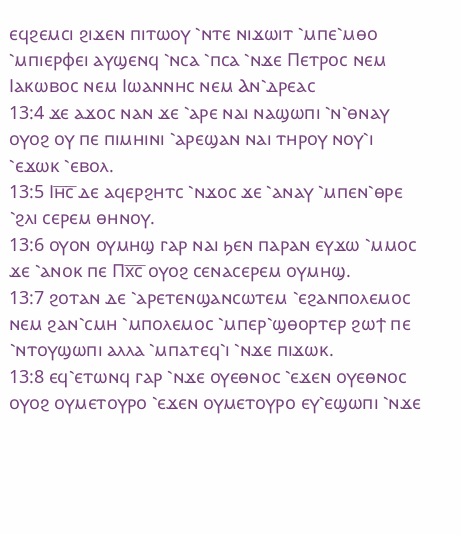ⲉϥϩⲉⲙⲥⲓ ϩⲓϫⲉⲛ ⲡⲓⲧⲱⲟⲩ ⳿ⲛⲧⲉ ⲛⲓϫⲱⲓⲧ ⳿ⲙⲡⲉ⳿ⲙⲑⲟ ⳿ⲙⲡⲓⲉⲣⲫⲉⲓ ⲁⲩϣⲉⲛϥ ⳿ⲛⲥⲁ ⳿ⲡⲥⲁ ⳿ⲛϫⲉ Ⲡⲉⲧⲣⲟⲥ ⲛⲉⲙ Ⲓⲁⲕⲱⲃⲟⲥ ⲛⲉⲙ Ⲓⲱⲁⲛⲛⲏⲥ ⲛⲉⲙ Ⲁⲛ⳿ⲇⲣⲉⲁⲥ
13:4 ϫⲉ ⲁϫⲟⲥ ⲛⲁⲛ ϫⲉ ⳿ⲁⲣⲉ ⲛⲁⲓ ⲛⲁϣⲱⲡⲓ ⳿ⲛ⳿ⲑⲛⲁⲩ ⲟⲩⲟϩ ⲟⲩ ⲡⲉ ⲡⲓⲙⲏⲓⲛⲓ ⳿ⲁⲣⲉϣⲁⲛ ⲛⲁⲓ ⲧⲏⲣⲟⲩ ⲛⲟⲩ⳿ⲓ ⳿ⲉϫⲱⲕ ⳿ⲉⲃⲟⲗ.
13:5 Ⲓⲏ̅ⲥ̅ ⲇⲉ ⲁϥⲉⲣϩⲏⲧⲥ ⳿ⲛϫⲟⲥ ϫⲉ ⳿ⲁⲛⲁⲩ ⳿ⲙⲡⲉⲛ⳿ⲑⲣⲉ ⳿ϩⲗⲓ ⲥⲉⲣⲉⲙ ⲑⲏⲛⲟⲩ.
13:6 ⲟⲩⲟⲛ ⲟⲩⲙⲏϣ ⲅⲁⲣ ⲛⲁⲓ ϧⲉⲛ ⲡⲁⲣⲁⲛ ⲉⲩϫⲱ ⳿ⲙⲙⲟⲥ ϫⲉ ⳿ⲁⲛⲟⲕ ⲡⲉ Ⲡⲭ̅ⲥ̅ ⲟⲩⲟϩ ⲥⲉⲛⲁⲥⲉⲣⲉⲙ ⲟⲩⲙⲏϣ.
13:7 ϩⲟⲧⲁⲛ ⲇⲉ ⳿ⲁⲣⲉⲧⲉⲛϣⲁⲛⲥⲱⲧⲉⲙ ⳿ⲉϩⲁⲛⲡⲟⲗⲉⲙⲟⲥ ⲛⲉⲙ ϩⲁⲛ⳿ⲥⲙⲏ ⳿ⲙⲡⲟⲗⲉⲙⲟⲥ ⳿ⲙⲡⲉⲣ⳿ϣⲑⲟⲣⲧⲉⲣ ϩⲱϯ ⲡⲉ ⳿ⲛⲧⲟⲩϣⲱⲡⲓ ⲁⲗⲗⲁ ⳿ⲙⲡⲁⲧⲉϥ⳿ⲓ ⳿ⲛϫⲉ ⲡⲓϫⲱⲕ.
13:8 ⲉϥ⳿ⲉⲧⲱⲛϥ ⲅⲁⲣ ⳿ⲛϫⲉ ⲟⲩⲉⲑⲛⲟⲥ ⳿ⲉϫⲉⲛ ⲟⲩⲉⲑⲛⲟⲥ ⲟⲩⲟϩ ⲟⲩⲙⲉⲧⲟⲩⲣⲟ ⳿ⲉϫⲉⲛ ⲟⲩⲙⲉⲧⲟⲩⲣⲟ ⲉⲩ⳿ⲉϣⲱⲡⲓ ⳿ⲛϫⲉ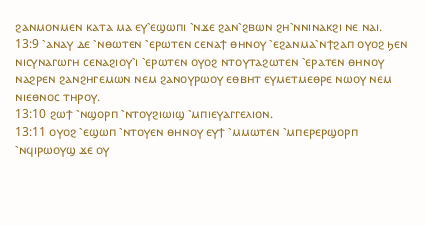ϩⲁⲛⲙⲟⲛⲙⲉⲛ ⲕⲁⲧⲁ ⲙⲁ ⲉⲩ⳿ⲉϣⲱⲡⲓ ⳿ⲛϫⲉ ϩⲁⲛ⳿ϩⲃⲱⲛ ϩⲏ⳿ⲛⲛⲓⲛⲁⲕϩⲓ ⲛⲉ ⲛⲁⲓ.
13:9 ⳿ⲁⲛⲁⲩ ⲇⲉ ⳿ⲛⲑⲱⲧⲉⲛ ⳿ⲉⲣⲱⲧⲉⲛ ⲥⲉⲛⲁϯ ⲑⲏⲛⲟⲩ ⳿ⲉϩⲁⲛⲙⲁ⳿ⲛϯϩⲁⲡ ⲟⲩⲟϩ ϧⲉⲛ ⲛⲓⲥⲩⲛⲁⲅⲱⲅⲏ ⲥⲉⲛⲁϩⲓⲟⲩ⳿ⲓ ⳿ⲉⲣⲱⲧⲉⲛ ⲟⲩⲟϩ ⲛⲧⲟⲩⲧⲁϩⲱⲧⲉⲛ ⳿ⲉⲣⲁⲧⲉⲛ ⲑⲏⲛⲟⲩ ⲛⲁϩⲣⲉⲛ ϩⲁⲛϩⲏⲅⲉⲙⲱⲛ ⲛⲉⲙ ϩⲁⲛⲟⲩⲣⲱⲟⲩ ⲉⲑⲃⲏⲧ ⲉⲩⲙⲉⲧⲙⲉⲑⲣⲉ ⲛⲱⲟⲩ ⲛⲉⲙ ⲛⲓⲉⲑⲛⲟⲥ ⲧⲏⲣⲟⲩ.
13:10 ϩⲱϯ ⳿ⲛϣⲟⲣⲡ ⳿ⲛⲧⲟⲩϩⲓⲱⲓϣ ⳿ⲙⲡⲓⲉⲩⲁⲅⲅⲉⲗⲓⲟⲛ.
13:11 ⲟⲩⲟϩ ⳿ⲉϣⲱⲡ ⳿ⲛⲧⲟⲩⲉⲛ ⲑⲏⲛⲟⲩ ⲉⲩϯ ⳿ⲙⲙⲱⲧⲉⲛ ⳿ⲙⲡⲉⲣⲉⲣϣⲟⲣⲡ ⳿ⲛϥⲓⲣⲱⲟⲩϣ ϫⲉ ⲟⲩ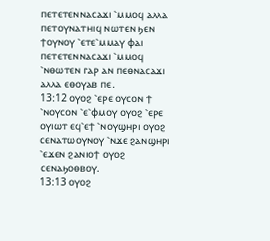ⲡⲉⲧⲉⲧⲉⲛⲛⲁⲥⲁϫⲓ ⳿ⲙⲙⲟϥ ⲁⲗⲗⲁ ⲡⲉⲧⲟⲩⲛⲁⲧⲏⲓϥ ⲛⲱⲧⲉⲛ ϧⲉⲛ ϯⲟⲩⲛⲟⲩ ⳿ⲉⲧⲉ⳿ⲙⲙⲁⲩ ⲫⲁⲓ ⲡⲉⲧⲉⲧⲉⲛⲛⲁⲥⲁϫⲓ ⳿ⲙⲙⲟϥ ⳿ⲛⲑⲱⲧⲉⲛ ⲅⲁⲣ ⲁⲛ ⲡⲉⲑⲛⲁⲥⲁϫⲓ ⲁⲗⲗⲁ ⲉⲑⲟⲩⲁⲃ ⲡⲉ.
13:12 ⲟⲩⲟϩ ⳿ⲉⲣⲉ ⲟⲩⲥⲟⲛ ϯ ⳿ⲛⲟⲩⲥⲟⲛ ⳿ⲉ⳿ⲫⲙⲟⲩ ⲟⲩⲟϩ ⳿ⲉⲣⲉ ⲟⲩⲓⲱⲧ ⲉϥ⳿ⲉϯ ⳿ⲛⲟⲩϣⲏⲣⲓ ⲟⲩⲟϩ ⲥⲉⲛⲁⲧⲱⲟⲩⲛⲟⲩ ⳿ⲛϫⲉ ϩⲁⲛϣⲏⲣⲓ ⳿ⲉϫⲉⲛ ϩⲁⲛⲓⲟϯ ⲟⲩⲟϩ ⲥⲉⲛⲁϧⲟⲑⲃⲟⲩ.
13:13 ⲟⲩⲟϩ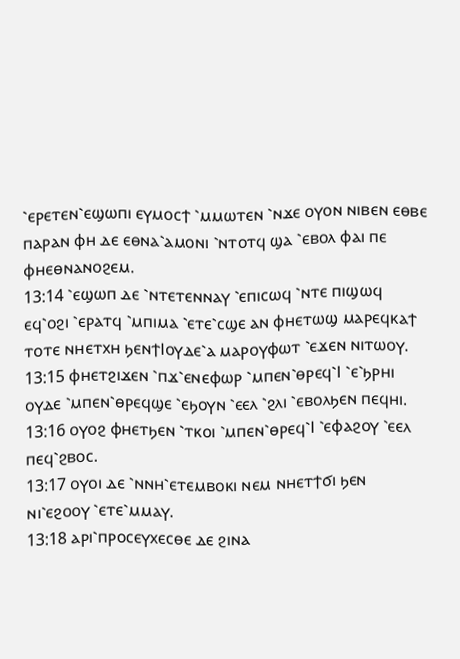⳿ⲉⲣⲉⲧⲉⲛ⳿ⲉϣⲱⲡⲓ ⲉⲩⲙⲟⲥϯ ⳿ⲙⲙⲱⲧⲉⲛ ⳿ⲛϫⲉ ⲟⲩⲟⲛ ⲛⲓⲃⲉⲛ ⲉⲑⲃⲉ ⲡⲁⲣⲁⲛ ⲫⲏ ⲇⲉ ⲉⲑⲛⲁ⳿ⲁⲙⲟⲛⲓ ⳿ⲛⲧⲟⲧϥ ϣⲁ ⳿ⲉⲃⲟⲗ ⲫⲁⲓ ⲡⲉ ⲫⲏⲉⲑⲛⲁⲛⲟϩⲉⲙ.
13:14 ⳿ⲉϣⲱⲡ ⲇⲉ ⳿ⲛⲧⲉⲧⲉⲛⲛⲁⲩ ⳿ⲉⲡⲓⲥⲱϥ ⳿ⲛⲧⲉ ⲡⲓϣⲱϥ ⲉϥ⳿ⲟϩⲓ ⳿ⲉⲣⲁⲧϥ ⳿ⲙⲡⲓⲙⲁ ⳿ⲉⲧⲉ⳿ⲥϣⲉ ⲁⲛ ⲫⲏⲉⲧⲱϣ ⲙⲁⲣⲉϥⲕⲁϯ ⲧⲟⲧⲉ ⲛⲏⲉⲧⲭⲏ ϧⲉⲛϯⲒⲟⲩⲇⲉ⳿ⲁ ⲙⲁⲣⲟⲩⲫⲱⲧ ⳿ⲉϫⲉⲛ ⲛⲓⲧⲱⲟⲩ.
13:15 ⲫⲏⲉⲧϩⲓϫⲉⲛ ⳿ⲡϫ⳿ⲉⲛⲉⲫⲱⲣ ⳿ⲙⲡⲉⲛ⳿ⲑⲣⲉϥ⳿Ⲓ ⳿ⲉ⳿ϧⲣⲏⲓ ⲟⲩⲇⲉ ⳿ⲙⲡⲉⲛ⳿ⲑⲣⲉϥϣⲉ ⳿ⲉϧⲟⲩⲛ ⳿ⲉⲉⲗ ⳿ϩⲗⲓ ⳿ⲉⲃⲟⲗϧⲉⲛ ⲡⲉϥⲏⲓ.
13:16 ⲟⲩⲟϩ ⲫⲏⲉⲧϧⲉⲛ ⳿ⲧⲕⲟⲓ ⳿ⲙⲡⲉⲛ⳿ⲑⲣⲉϥ⳿Ⲓ ⳿ⲉⲫⲁϩⲟⲩ ⳿ⲉⲉⲗ ⲡⲉϥ⳿ϩⲃⲟⲥ.
13:17 ⲟⲩⲟⲓ ⲇⲉ ⳿ⲛⲛⲏ⳿ⲉⲧⲉⲙⲃⲟⲕⲓ ⲛⲉⲙ ⲛⲏⲉⲧϯϭⲓ ϧⲉⲛ ⲛⲓ⳿ⲉϩⲟⲟⲩ ⳿ⲉⲧⲉ⳿ⲙⲙⲁⲩ.
13:18 ⲁⲣⲓ⳿ⲡⲣⲟⲥⲉⲩⲭⲉⲥⲑⲉ ⲇⲉ ϩⲓⲛⲁ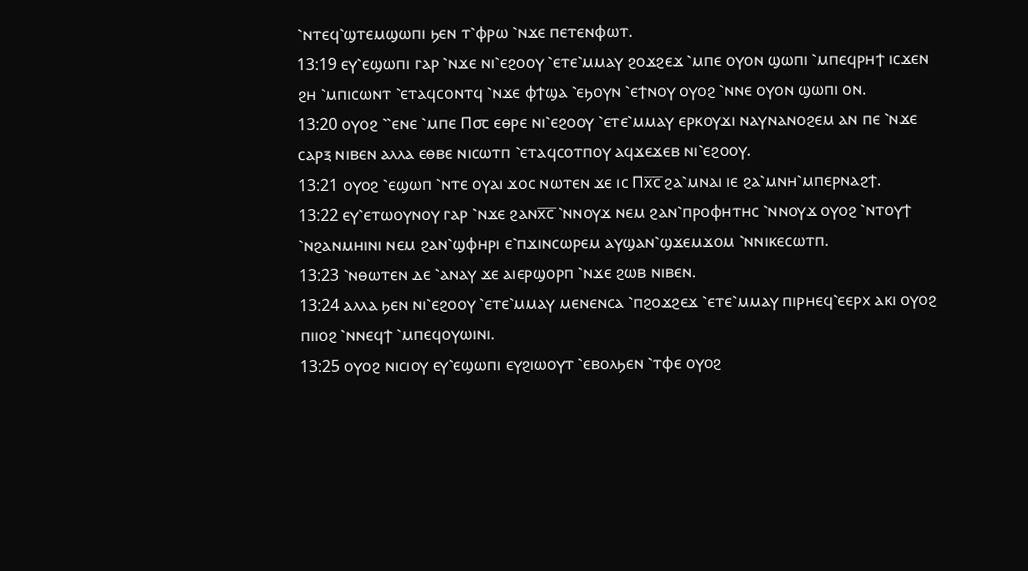⳿ⲛⲧⲉϥ⳿ϣⲧⲉⲙϣⲱⲡⲓ ϧⲉⲛ ⲧ⳿ⲫⲣⲱ ⳿ⲛϫⲉ ⲡⲉⲧⲉⲛⲫⲱⲧ.
13:19 ⲉⲩ⳿ⲉϣⲱⲡⲓ ⲅⲁⲣ ⳿ⲛϫⲉ ⲛⲓ⳿ⲉϩⲟⲟⲩ ⳿ⲉⲧⲉ⳿ⲙⲙⲁⲩ ϩⲟϫϩⲉϫ ⳿ⲙⲡⲉ ⲟⲩⲟⲛ ϣⲱⲡⲓ ⳿ⲙⲡⲉϥⲣⲏϯ ⲓⲥϫⲉⲛ ϩⲏ ⳿ⲙⲡⲓⲥⲱⲛⲧ ⳿ⲉⲧⲁϥⲥⲟⲛⲧϥ ⳿ⲛϫⲉ ⲫϯϣⲁ ⳿ⲉϧⲟⲩⲛ ⳿ⲉϯⲛⲟⲩ ⲟⲩⲟϩ ⳿ⲛⲛⲉ ⲟⲩⲟⲛ ϣⲱⲡⲓ ⲟⲛ.
13:20 ⲟⲩⲟϩ ⳿⳿ⲉⲛⲉ ⳿ⲙⲡⲉ Ⲡ⳪ ⲉⲑⲣⲉ ⲛⲓ⳿ⲉϩⲟⲟⲩ ⳿ⲉⲧⲉ⳿ⲙⲙⲁⲩ ⲉⲣⲕⲟⲩϫⲓ ⲛⲁⲩⲛⲁⲛⲟϩⲉⲙ ⲁⲛ ⲡⲉ ⳿ⲛϫⲉ ⲥⲁⲣⲝ ⲛⲓⲃⲉⲛ ⲁⲗⲗⲁ ⲉⲑⲃⲉ ⲛⲓⲥⲱⲧⲡ ⳿ⲉⲧⲁϥⲥⲟⲧⲡⲟⲩ ⲁϥϫⲉϫⲉⲃ ⲛⲓ⳿ⲉϩⲟⲟⲩ.
13:21 ⲟⲩⲟϩ ⳿ⲉϣⲱⲡ ⳿ⲛⲧⲉ ⲟⲩⲁⲓ ϫⲟⲥ ⲛⲱⲧⲉⲛ ϫⲉ ⲓⲥ Ⲡⲭ̅ⲥ̅ ϩⲁ⳿ⲙⲛⲁⲓ ⲓⲉ ϩⲁ⳿ⲙⲛⲏ⳿ⲙⲡⲉⲣⲛⲁϩϯ.
13:22 ⲉⲩ⳿ⲉⲧⲱⲟⲩⲛⲟⲩ ⲅⲁⲣ ⳿ⲛϫⲉ ϩⲁⲛⲭ̅ⲥ̅ ⳿ⲛⲛⲟⲩϫ ⲛⲉⲙ ϩⲁⲛ⳿ⲡⲣⲟⲫⲏⲧⲏⲥ ⳿ⲛⲛⲟⲩϫ ⲟⲩⲟϩ ⳿ⲛⲧⲟⲩϯ ⳿ⲛϩⲁⲛⲙⲏⲓⲛⲓ ⲛⲉⲙ ϩⲁⲛ⳿ϣⲫⲏⲣⲓ ⲉ⳿ⲡϫⲓⲛⲥⲱⲣⲉⲙ ⲁⲩϣⲁⲛ⳿ϣϫⲉⲙϫⲟⲙ ⳿ⲛⲛⲓⲕⲉⲥⲱⲧⲡ.
13:23 ⳿ⲛⲑⲱⲧⲉⲛ ⲇⲉ ⳿ⲁⲛⲁⲩ ϫⲉ ⲁⲓⲉⲣϣⲟⲣⲡ ⳿ⲛϫⲉ ϩⲱⲃ ⲛⲓⲃⲉⲛ.
13:24 ⲁⲗⲗⲁ ϧⲉⲛ ⲛⲓ⳿ⲉϩⲟⲟⲩ ⳿ⲉⲧⲉ⳿ⲙⲙⲁⲩ ⲙⲉⲛⲉⲛⲥⲁ ⳿ⲡϩⲟϫϩⲉϫ ⳿ⲉⲧⲉ⳿ⲙⲙⲁⲩ ⲡⲓⲣⲏⲉϥ⳿ⲉⲉⲣⲭ ⲁⲕⲓ ⲟⲩⲟϩ ⲡⲓⲓⲟϩ ⳿ⲛⲛⲉϥϯ ⳿ⲙⲡⲉϥⲟⲩⲱⲓⲛⲓ.
13:25 ⲟⲩⲟϩ ⲛⲓⲥⲓⲟⲩ ⲉⲩ⳿ⲉϣⲱⲡⲓ ⲉⲩϩⲓⲱⲟⲩⲧ ⳿ⲉⲃⲟⲗϧⲉⲛ ⳿ⲧⲫⲉ ⲟⲩⲟϩ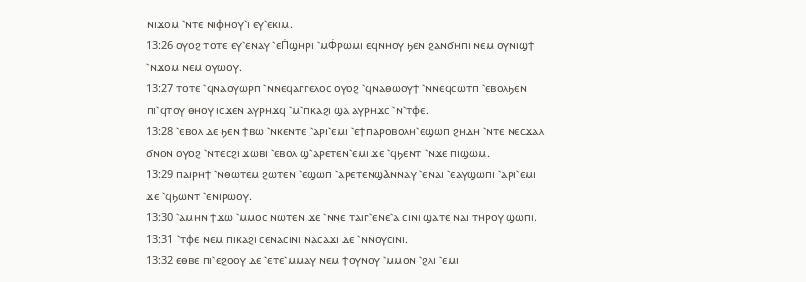ⲛⲓϫⲟⲙ ⳿ⲛⲧⲉ ⲛⲓⲫⲏⲟⲩ⳿ⲓ ⲉⲩ⳿ⲉⲕⲓⲙ.
13:26 ⲟⲩⲟϩ ⲧⲟⲧⲉ ⲉⲩ⳿ⲉⲛⲁⲩ ⳿ⲉⲠ̇ϣⲏⲣⲓ ⳿ⲙⲪ̇ⲣⲱⲙⲓ ⲉϥⲛⲏⲟⲩ ϧⲉⲛ ϩⲁⲛϭⲏⲡⲓ ⲛⲉⲙ ⲟⲩⲛⲓϣϯ ⳿ⲛϫⲟⲙ ⲛⲉⲙ ⲟⲩⲱⲟⲩ.
13:27 ⲧⲟⲧⲉ ⳿ϥⲛⲁⲟⲩⲱⲣⲡ ⳿ⲛⲛⲉϥⲁⲅⲅⲉⲗⲟⲥ ⲟⲩⲟϩ ⳿ϥⲛⲁⲑⲱⲟⲩϯ ⳿ⲛⲛⲉϥⲥⲱⲧⲡ ⳿ⲉⲃⲟⲗϧⲉⲛ ⲡⲓ⳿ϥⲧⲟⲩ ⲑⲏⲟⲩ ⲓⲥϫⲉⲛ ⲁⲩⲣⲏϫϥ ⳿ⲙ⳿ⲡⲕⲁϩⲓ ϣⲁ ⲁⲩⲣⲏϫⲥ ⳿ⲛ⳿ⲧⲫⲉ.
13:28 ⳿ⲉⲃⲟⲗ ⲇⲉ ϧⲉⲛ ϯⲃⲱ ⳿ⲛⲕⲉⲛⲧⲉ ⳿ⲁⲣⲓ⳿ⲉⲙⲓ ⳿ⲉϯⲡⲁⲣⲟⲃⲟⲗⲏ⳿ⲉϣⲱⲡ ϩⲏⲇⲏ ⳿ⲛⲧⲉ ⲛⲉⲥϫⲁⲗ ϭⲛⲟⲛ ⲟⲩⲟϩ ⳿ⲛⲧⲉⲥϩⲓ ϫⲱⲃⲓ ⳿ⲉⲃⲟⲗ ϣ⳿ⲁⲣⲉⲧⲉⲛ⳿ⲉⲙⲓ ϫⲉ ⳿ϥϧⲉⲛⲧ ⳿ⲛϫⲉ ⲡⲓϣⲱⲙ.
13:29 ⲡⲁⲓⲣⲏϯ ⳿ⲛⲑⲱⲧⲉⲙ ϩⲱⲧⲉⲛ ⳿ⲉϣⲱⲡ ⳿ⲁⲣⲉⲧⲉⲛϣⲀⲛⲛⲁⲩ ⳿ⲉⲛⲁⲓ ⳿ⲉⲁⲩϣⲱⲡⲓ ⳿ⲁⲣⲓ⳿ⲉⲙⲓ ϫⲉ ⳿ϥϧⲱⲛⲧ ⳿ⲉⲛⲓⲣⲱⲟⲩ.
13:30 ⳿ⲁⲙⲏⲛ ϯϫⲱ ⳿ⲙⲙⲟⲥ ⲛⲱⲧⲉⲛ ϫⲉ ⳿ⲛⲛⲉ ⲧⲁⲓⲅ⳿ⲉⲛⲉ⳿ⲁ ⲥⲓⲛⲓ ϣⲁⲧⲉ ⲛⲁⲓ ⲧⲏⲣⲟⲩ ϣⲱⲡⲓ.
13:31 ⳿ⲧⲫⲉ ⲛⲉⲙ ⲡⲓⲕⲁϩⲓ ⲥⲉⲛⲁⲥⲓⲛⲓ ⲛⲁⲥⲁϫⲓ ⲇⲉ ⳿ⲛⲛⲟⲩⲥⲓⲛⲓ.
13:32 ⲉⲑⲃⲉ ⲡⲓ⳿ⲉϩⲟⲟⲩ ⲇⲉ ⳿ⲉⲧⲉ⳿ⲙⲙⲁⲩ ⲛⲉⲙ ϯⲟⲩⲛⲟⲩ ⳿ⲙⲙⲟⲛ ⳿ϩⲗⲓ ⳿ⲉⲙⲓ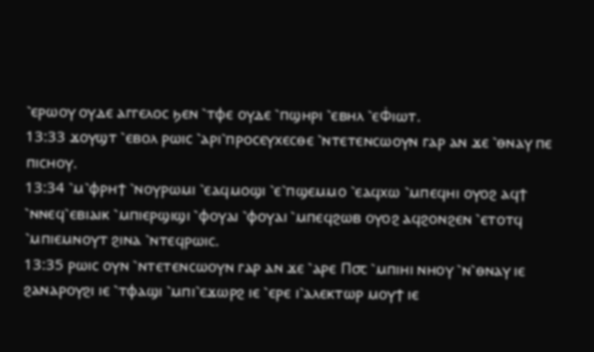⳿ⲉⲣⲱⲟⲩ ⲟⲩⲇⲉ ⲁⲅⲅⲉⲗⲟⲥ ϧⲉⲛ ⳿ⲧⲫⲉ ⲟⲩⲇⲉ ⳿ⲡϣⲏⲣⲓ ⳿ⲉⲃⲏⲗ ⳿ⲉⲪ̇ⲓⲱⲧ.
13:33 ϫⲟⲩϣⲧ ⳿ⲉⲃⲟⲗ ⲣⲱⲓⲥ ⳿ⲁⲣⲓ⳿ⲡⲣⲟⲥⲉⲩⲭⲉⲥⲑⲉ ⳿ⲛⲧⲉⲧⲉⲛⲥⲱⲟⲩⲛ ⲅⲁⲣ ⲁⲛ ϫⲉ ⳿ⲑⲛⲁⲩ ⲡⲉ ⲡⲓⲥⲏⲟⲩ.
13:34 ⳿ⲙ⳿ⲫⲣⲏϯ ⳿ⲛⲟⲩⲣⲱⲙⲓ ⳿ⲉⲁϥⲙⲟϣⲓ ⳿ⲉ⳿ⲡϣⲉⲙⲙⲟ ⳿ⲉⲁϥⲭⲱ ⳿ⲙⲡⲉϥⲏⲓ ⲟⲩⲟϩ ⲁϥϯ ⳿ⲛⲛⲉϥ⳿ⲉⲃⲓⲁⲓⲕ ⳿ⲙⲡⲓⲉⲣϣⲓϣⲓ ⳿ⲫⲟⲩⲁⲓ ⳿ⲫⲟⲩⲁⲓ ⳿ⲙⲡⲉϥϩⲱⲃ ⲟⲩⲟϩ ⲁϥϩⲟⲛϩⲉⲛ ⳿ⲉⲧⲟⲧϥ ⳿ⲙⲡⲓⲉⲙⲛⲟⲩⲧ ϩⲓⲛⲁ ⳿ⲛⲧⲉϥⲣⲱⲓⲥ.
13:35 ⲣⲱⲓⲥ ⲟⲩⲛ ⳿ⲛⲧⲉⲧⲉⲛⲥⲱⲟⲩⲛ ⲅⲁⲣ ⲁⲛ ϫⲉ ⳿ⲁⲣⲉ Ⲡ⳪ ⳿ⲙⲡⲓⲏⲓ ⲛⲏⲟⲩ ⳿ⲛ⳿ⲑⲛⲁⲩ ⲓⲉ ϩⲁⲛⲁⲣⲟⲩϩⲓ ⲓⲉ ⳿ⲧⲫⲁϣⲓ ⳿ⲙⲡⲓ⳿ⲉϫⲱⲣϩ ⲓⲉ ⳿ⲉⲣⲉ ⲓ⳿ⲁⲗⲉⲕⲧⲱⲣ ⲙⲟⲩϯ ⲓⲉ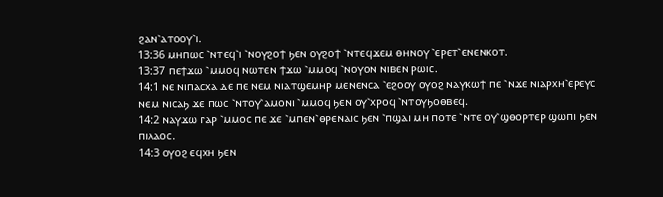ϩⲁⲛ⳿ⲁⲧⲟⲟⲩ⳿ⲓ.
13:36 ⲙⲏⲡⲱⲥ ⳿ⲛⲧⲉϥ⳿ⲓ ⳿ⲛⲟⲩϩⲟϯ ϧⲉⲛ ⲟⲩϩⲟϯ ⳿ⲛⲧⲉϥϫⲉⲙ ⲑⲏⲛⲟⲩ ⳿ⲉⲣⲉⲧ⳿ⲉⲛⲉⲛⲕⲟⲧ.
13:37 ⲡⲉϯϫⲱ ⳿ⲙⲙⲟϥ ⲛⲱⲧⲉⲛ ϯϫⲱ ⳿ⲙⲙⲟϥ ⳿ⲛⲟⲩⲟⲛ ⲛⲓⲃⲉⲛ ⲣⲱⲓⲥ.
14:1 ⲛⲉ ⲛⲓⲡⲁⲥⲭⲁ ⲇⲉ ⲡⲉ ⲛⲉⲙ ⲛⲓⲁⲧϣⲉⲙⲏⲣ ⲙⲉⲛⲉⲛⲥⲁ ⳿ⲉϩⲟⲟⲩ ⲟⲩⲟϩ ⲛⲁⲩⲕⲱϯ ⲡⲉ ⳿ⲛϫⲉ ⲛⲓⲁⲣⲭⲏ⳿ⲉⲣⲉⲩⲥ ⲛⲉⲙ ⲛⲓⲥⲁϧ ϫⲉ ⲡⲱⲥ ⳿ⲛⲧⲟⲩ⳿ⲁⲙⲟⲛⲓ ⳿ⲙⲙⲟϥ ϧⲉⲛ ⲟⲩ⳿ⲭⲣⲟϥ ⳿ⲛⲧⲟⲩϧⲟⲑⲃⲉϥ.
14:2 ⲛⲁⲩϫⲱ ⲅⲁⲣ ⳿ⲙⲙⲟⲥ ⲡⲉ ϫⲉ ⳿ⲙⲡⲉⲛ⳿ⲑⲣⲉⲛⲁⲓⲥ ϧⲉⲛ ⳿ⲡϣⲁⲓ ⲙⲏ ⲡⲟⲧⲉ ⳿ⲛⲧⲉ ⲟⲩ⳿ϣⲑⲟⲣⲧⲉⲣ ϣⲱⲡⲓ ϧⲉⲛ ⲡⲓⲗⲁⲟⲥ.
14:3 ⲟⲩⲟϩ ⲉϥⲭⲏ ϧⲉⲛ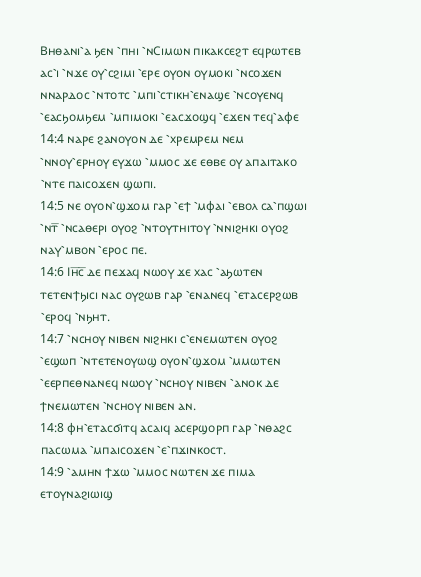Ⲃⲏⲑⲁⲛⲓ⳿ⲁ ϧⲉⲛ ⳿ⲡⲏⲓ ⳿ⲛⲤⲓⲙⲱⲛ ⲡⲓⲕⲁⲕⲥⲉϩⲧ ⲉϥⲣⲱⲧⲉⲃ ⲁⲥ⳿ⲓ ⳿ⲛϫⲉ ⲟⲩ⳿ⲥϩⲓⲙⲓ ⳿ⲉⲣⲉ ⲟⲩⲟⲛ ⲟⲩⲙⲟⲕⲓ ⳿ⲛⲥⲟϫⲉⲛ ⲛⲛⲁⲣⲇⲟⲥ ⳿ⲛⲧⲟⲧⲥ ⳿ⲙⲡⲓ⳿ⲥⲧⲓⲕⲏ⳿ⲉⲛⲁϣⲉ ⳿ⲛⲥⲟⲩⲉⲛϥ ⳿ⲉⲁⲥϧⲟⲙϧⲉⲙ ⳿ⲙⲡⲓⲙⲟⲕⲓ ⳿ⲉⲁⲥϫⲟϣϥ ⳿ⲉϫⲉⲛ ⲧⲉϥ⳿ⲁⲫⲉ
14:4 ⲛⲁⲣⲉ ϩⲁⲛⲟⲩⲟⲛ ⲇⲉ ⳿ⲭⲣⲉⲙⲣⲉⲙ ⲛⲉⲙ ⳿ⲛⲛⲟⲩ⳿ⲉⲣⲏⲟⲩ ⲉⲩϫⲱ ⳿ⲙⲙⲟⲥ ϫⲉ ⲉⲑⲃⲉ ⲟⲩ ⲁⲡⲁⲓⲧⲁⲕⲟ ⳿ⲛⲧⲉ ⲡⲁⲓⲥⲟϫⲉⲛ ϣⲱⲡⲓ.
14:5 ⲛⲉ ⲟⲩⲟⲛ⳿ϣϫⲟⲙ ⲅⲁⲣ ⳿ⲉϯ ⳿ⲙⲫⲁⲓ ⳿ⲉⲃⲟⲗ ⲥⲁ⳿ⲡϣⲱⲓ ⳿ⲛⲧ̅ ⳿ⲛⲥⲁⲑⲉⲣⲓ ⲟⲩⲟϩ ⳿ⲛⲧⲟⲩⲧⲏⲓⲧⲟⲩ ⳿ⲛⲛⲓϩⲏⲕⲓ ⲟⲩⲟϩ ⲛⲁⲩ⳿ⲙⲃⲟⲛ ⳿ⲉⲣⲟⲥ ⲡⲉ.
14:6 Ⲓⲏ̅ⲥ̅ ⲇⲉ ⲡⲉϫⲁϥ ⲛⲱⲟⲩ ϫⲉ ⲭⲁⲥ ⳿ⲁϧⲱⲧⲉⲛ ⲧⲉⲧⲉⲛϯϧⲓⲥⲓ ⲛⲁⲥ ⲟⲩϩⲱⲃ ⲅⲁⲣ ⳿ⲉⲛⲁⲛⲉϥ ⳿ⲉⲧⲁⲥⲉⲣϩⲱⲃ ⳿ⲉⲣⲟϥ ⳿ⲛϧⲏⲧ.
14:7 ⳿ⲛⲥⲏⲟⲩ ⲛⲓⲃⲉⲛ ⲛⲓϩⲏⲕⲓ ⲥ⳿ⲉⲛⲉⲙⲱⲧⲉⲛ ⲟⲩⲟϩ ⳿ⲉϣⲱⲡ ⳿ⲛⲧⲉⲧⲉⲛⲟⲩⲱϣ ⲟⲩⲟⲛ⳿ϣϫⲟⲙ ⳿ⲙⲙⲱⲧⲉⲛ ⳿ⲉⲉⲣⲡⲉⲑⲛⲁⲛⲉϥ ⲛⲱⲟⲩ ⳿ⲛⲥⲏⲟⲩ ⲛⲓⲃⲉⲛ ⳿ⲁⲛⲟⲕ ⲇⲉ ϯⲛⲉⲙⲱⲧⲉⲛ ⳿ⲛⲥⲏⲟⲩ ⲛⲓⲃⲉⲛ ⲁⲛ.
14:8 ⲫⲏ⳿ⲉⲧⲁⲥϭⲓⲧϥ ⲁⲥⲁⲓϥ ⲁⲥⲉⲣϣⲟⲣⲡ ⲅⲁⲣ ⳿ⲛⲑⲁϩⲥ ⲡⲁⲥⲱⲙⲁ ⳿ⲙⲡⲁⲓⲥⲟϫⲉⲛ ⳿ⲉ⳿ⲡϫⲓⲛⲕⲟⲥⲧ.
14:9 ⳿ⲁⲙⲏⲛ ϯϫⲱ ⳿ⲙⲙⲟⲥ ⲛⲱⲧⲉⲛ ϫⲉ ⲡⲓⲙⲁ ⲉⲧⲟⲩⲛⲁϩⲓⲱⲓϣ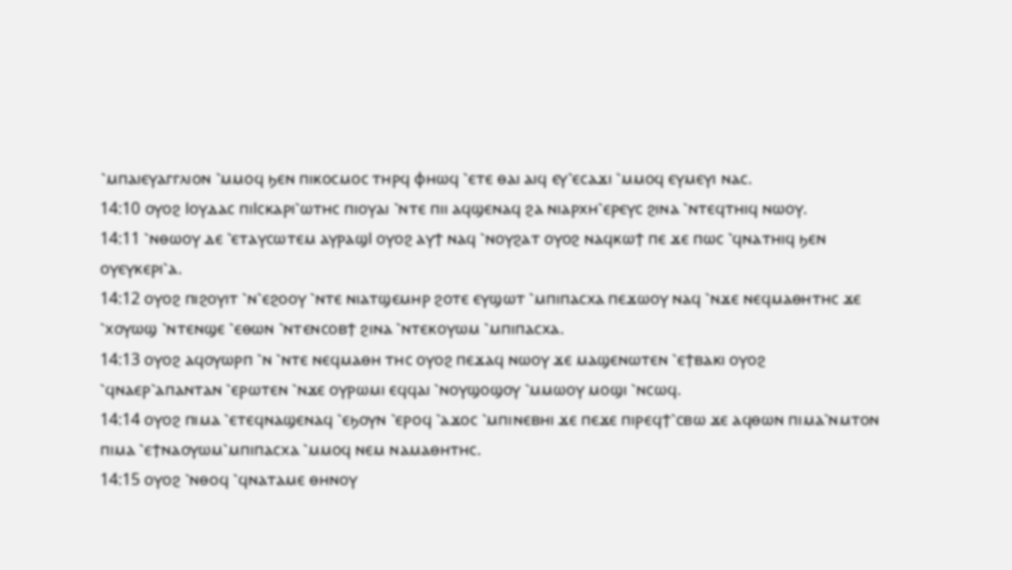⳿ⲙⲡⲁⲓⲉⲩⲁⲅⲅⲗⲓⲟⲛ ⳿ⲙⲙⲟϥ ϧⲉⲛ ⲡⲓⲕⲟⲥⲙⲟⲥ ⲧⲏⲣϥ ⲫⲏⲱϥ ⳿ⲉⲧⲉ ⲑⲁⲓ ⲁⲓϥ ⲉⲩ⳿ⲉⲥⲁϫⲓ ⳿ⲙⲙⲟϥ ⲉⲩⲙⲉⲩⲓ ⲛⲁⲥ.
14:10 ⲟⲩⲟϩ Ⲓⲟⲩⲇⲁⲥ ⲡⲓⲒⲥⲕⲁⲣⲓ⳿ⲱⲧⲏⲥ ⲡⲓⲟⲩⲁⲓ ⳿ⲛⲧⲉ ⲡⲓⲓ ⲁϥϣⲉⲛⲁϥ ϩⲁ ⲛⲓⲁⲣⲭⲏ⳿ⲉⲣⲉⲩⲥ ϩⲓⲛⲁ ⳿ⲛⲧⲉϥⲧⲏⲓϥ ⲛⲱⲟⲩ.
14:11 ⳿ⲛⲑⲱⲟⲩ ⲇⲉ ⳿ⲉⲧⲁⲩⲥⲱⲧⲉⲙ ⲁⲩⲣⲁϣⲒ ⲟⲩⲟϩ ⲁⲩϯ ⲛⲁϥ ⳿ⲛⲟⲩϩⲁⲧ ⲟⲩⲟϩ ⲛⲁϥⲕⲱϯ ⲡⲉ ϫⲉ ⲡⲱⲥ ⳿ϥⲛⲁⲧⲏⲓϥ ϧⲉⲛ ⲟⲩⲉⲩⲕⲉⲣⲓ⳿ⲁ.
14:12 ⲟⲩⲟϩ ⲡⲓϩⲟⲩⲓⲧ ⳿ⲛ⳿ⲉϩⲟⲟⲩ ⳿ⲛⲧⲉ ⲛⲓⲁⲧϣⲉⲙⲏⲣ ϩⲟⲧⲉ ⲉⲩϣⲱⲧ ⳿ⲙⲡⲓⲡⲁⲥⲭⲁ ⲡⲉϫⲱⲟⲩ ⲛⲁϥ ⳿ⲛϫⲉ ⲛⲉϥⲙⲁⲑⲏⲧⲏⲥ ϫⲉ ⳿ⲭⲟⲩⲱϣ ⳿ⲛⲧⲉⲛϣⲉ ⳿ⲉⲑⲱⲛ ⳿ⲛⲧⲉⲛⲥⲟⲃϯ ϩⲓⲛⲁ ⳿ⲛⲧⲉⲕⲟⲩⲱⲙ ⳿ⲙⲡⲓⲡⲁⲥⲭⲁ.
14:13 ⲟⲩⲟϩ ⲁϥⲟⲩⲱⲣⲡ ⳿ⲛ ⳿ⲛⲧⲉ ⲛⲉϥⲙⲁⲑⲏ ⲧⲏⲥ ⲟⲩⲟϩ ⲡⲉϫⲁϥ ⲛⲱⲟⲩ ϫⲉ ⲙⲁϣⲉⲛⲱⲧⲉⲛ ⳿ⲉϯⲃⲁⲕⲓ ⲟⲩⲟϩ ⳿ϥⲛⲁⲉⲣ⳿ⲁⲡⲁⲛⲧⲁⲛ ⳿ⲉⲣⲱⲧⲉⲛ ⳿ⲛϫⲉ ⲟⲩⲣⲱⲙⲓ ⲉϥϥⲁⲓ ⳿ⲛⲟⲩϣⲟϣⲟⲩ ⳿ⲙⲙⲱⲟⲩ ⲙⲟϣⲓ ⳿ⲛⲥⲱϥ.
14:14 ⲟⲩⲟϩ ⲡⲓⲙⲁ ⳿ⲉⲧⲉϥⲛⲁϣⲉⲛⲁϥ ⳿ⲉϧⲟⲩⲛ ⳿ⲉⲣⲟϥ ⳿ⲁϫⲟⲥ ⳿ⲙⲡⲓⲛⲉⲃⲏⲓ ϫⲉ ⲡⲉϫⲉ ⲡⲓⲣⲉϥϯ⳿ⲥⲃⲱ ϫⲉ ⲁϥⲑⲱⲛ ⲡⲓⲙⲁ⳿ⲛⲙⲧⲟⲛ ⲡⲓⲙⲁ ⳿ⲉϯⲛⲁⲟⲩⲱⲙ⳿ⲙⲡⲓⲡⲁⲥⲭⲁ ⳿ⲙⲙⲟϥ ⲛⲉⲙ ⲛⲁⲙⲁⲑⲏⲧⲏⲥ.
14:15 ⲟⲩⲟϩ ⳿ⲛⲑⲟϥ ⳿ϥⲛⲁⲧⲁⲙⲉ ⲑⲏⲛⲟⲩ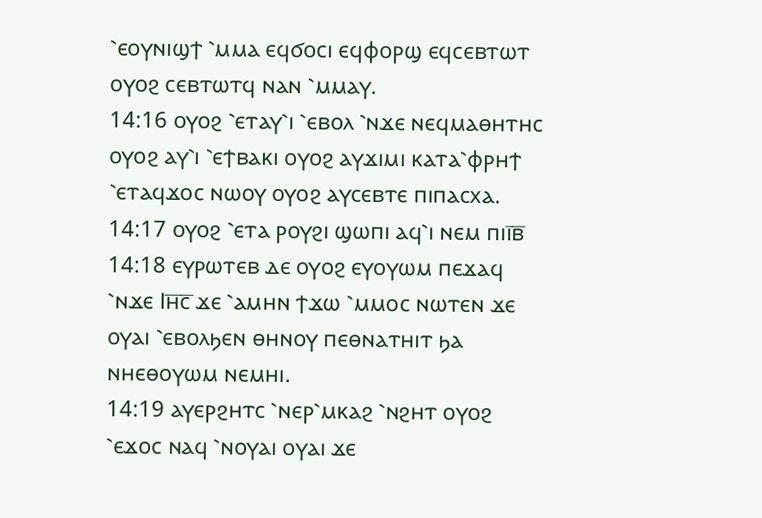⳿ⲉⲟⲩⲛⲓϣϯ ⳿ⲙⲙⲁ ⲉϥϭⲟⲥⲓ ⲉϥⲫⲟⲣϣ ⲉϥⲥⲉⲃⲧⲱⲧ ⲟⲩⲟϩ ⲥⲉⲃⲧⲱⲧϥ ⲛⲁⲛ ⳿ⲙⲙⲁⲩ.
14:16 ⲟⲩⲟϩ ⳿ⲉⲧⲁⲩ⳿ⲓ ⳿ⲉⲃⲟⲗ ⳿ⲛϫⲉ ⲛⲉϥⲙⲁⲑⲏⲧⲏⲥ ⲟⲩⲟϩ ⲁⲩ⳿ⲓ ⳿ⲉϯⲃⲁⲕⲓ ⲟⲩⲟϩ ⲁⲩϫⲓⲙⲓ ⲕⲁⲧⲁ⳿ⲫⲣⲏϯ ⳿ⲉⲧⲁϥϫⲟⲥ ⲛⲱⲟⲩ ⲟⲩⲟϩ ⲁⲩⲥⲉⲃⲧⲉ ⲡⲓⲡⲁⲥⲭⲁ.
14:17 ⲟⲩⲟϩ ⳿ⲉⲧⲁ ⲣⲟⲩϩⲓ ϣⲱⲡⲓ ⲁϥ⳿ⲓ ⲛⲉⲙ ⲡⲓⲓ̅ⲃ̅
14:18 ⲉⲩⲣⲱⲧⲉⲃ ⲇⲉ ⲟⲩⲟϩ ⲉⲩⲟⲩⲱⲙ ⲡⲉϫⲁϥ ⳿ⲛϫⲉ Ⲓⲏ̅ⲥ̅ ϫⲉ ⳿ⲁⲙⲏⲛ ϯϫⲱ ⳿ⲙⲙⲟⲥ ⲛⲱⲧⲉⲛ ϫⲉ ⲟⲩⲁⲓ ⳿ⲉⲃⲟⲗϧⲉⲛ ⲑⲏⲛⲟⲩ ⲡⲉⲑⲛⲁⲧⲏⲓⲧ ϧⲁ ⲛⲏⲉⲑⲟⲩⲱⲙ ⲛⲉⲙⲏⲓ.
14:19 ⲁⲩⲉⲣϩⲏⲧⲥ ⳿ⲛⲉⲣ⳿ⲙⲕⲁϩ ⳿ⲛϩⲏⲧ ⲟⲩⲟϩ ⳿ⲉϫⲟⲥ ⲛⲁϥ ⳿ⲛⲟⲩⲁⲓ ⲟⲩⲁⲓ ϫⲉ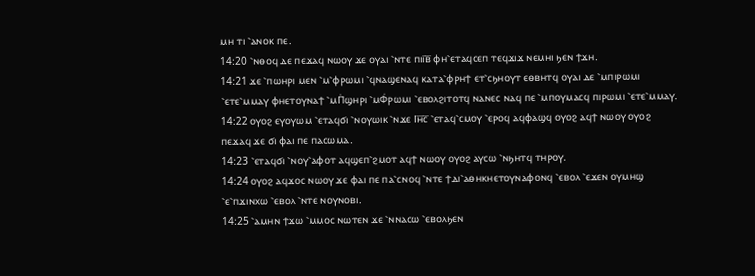ⲙⲏ ⲧⲓ ⳿ⲁⲛⲟⲕ ⲡⲉ.
14:20 ⳿ⲛⲑⲟϥ ⲇⲉ ⲡⲉϫⲁϥ ⲛⲱⲟⲩ ϫⲉ ⲟⲩⲁⲓ ⳿ⲛⲧⲉ ⲡⲓⲓ̅ⲃ̅ ⲫⲏ⳿ⲉⲧⲁϥⲥⲉⲡ ⲧⲉϥϫⲓϫ ⲛⲉⲙⲏⲓ ϧⲉⲛ ϯϫⲏ.
14:21 ϫⲉ ⳿ⲡⲱⲏⲣⲓ ⲙⲉⲛ ⳿ⲙ⳿ⲫⲣⲱⲙⲓ ⳿ϥⲛⲁϣⲉⲛⲁϥ ⲕⲁⲧⲁ⳿ⲫⲣⲏϯ ⲉⲧ⳿ⲥϧⲏⲟⲩⲧ ⲉⲑⲃⲏⲧϥ ⲟⲩⲁⲓ ⲇⲉ ⳿ⲙⲡⲓⲣⲱⲙⲓ ⳿ⲉⲧⲉ⳿ⲙⲙⲁⲩ ⲫⲏⲉⲧⲟⲩⲛⲁϯ ⳿ⲙⲠ̇ϣⲏⲣⲓ ⳿ⲙⲪ̇ⲣⲱⲙⲓ ⳿ⲉⲃⲟⲗϩⲓⲧⲟⲧϥ ⲛⲁⲛⲉⲥ ⲛⲁϥ ⲡⲉ ⳿ⲙⲡⲟⲩⲙⲁⲥϥ ⲡⲓⲣⲱⲙⲓ ⳿ⲉⲧⲉ⳿ⲙⲙⲁⲩ.
14:22 ⲟⲩⲟϩ ⲉⲩⲟⲩⲱⲙ ⳿ⲉⲧⲁϥϭⲓ ⳿ⲛⲟⲩⲱⲓⲕ ⳿ⲛϫⲉ Ⲓⲏ̅ⲥ̅ ⳿ⲉⲧⲁϥ⳿ⲥⲙⲟⲩ ⳿ⲉⲣⲟϥ ⲁϥⲫⲁϣϥ ⲟⲩⲟϩ ⲁϥϯ ⲛⲱⲟⲩ ⲟⲩⲟϩ ⲡⲉϫⲁϥ ϫⲉ ϭⲓ ⲫⲁⲓ ⲡⲉ ⲡⲁⲥⲱⲙⲁ.
14:23 ⳿ⲉⲧⲁϥϭⲓ ⳿ⲛⲟⲩ⳿ⲁⲫⲟⲧ ⲁϥϣⲉⲡ⳿ϩⲙⲟⲧ ⲁϥϯ ⲛⲱⲟⲩ ⲟⲩⲟϩ ⲁⲩⲥⲱ ⳿ⲛϧⲏⲧϥ ⲧⲏⲣⲟⲩ.
14:24 ⲟⲩⲟϩ ⲁϥϫⲟⲥ ⲛⲱⲟⲩ ϫⲉ ⲫⲁⲓ ⲡⲉ ⲡⲁ⳿ⲥⲛⲟϥ ⳿ⲛⲧⲉ ϯⲇⲓ⳿ⲁⲑⲏⲕⲏⲉⲧⲟⲩⲛⲁⲫⲟⲛϥ ⳿ⲉⲃⲟⲗ ⳿ⲉϫⲉⲛ ⲟⲩⲙⲏϣ ⳿ⲉ⳿ⲡϫⲓⲛⲭⲱ ⳿ⲉⲃⲟⲗ ⳿ⲛⲧⲉ ⲛⲟⲩⲛⲟⲃⲓ.
14:25 ⳿ⲁⲙⲏⲛ ϯϫⲱ ⳿ⲙⲙⲟⲥ ⲛⲱⲧⲉⲛ ϫⲉ ⳿ⲛⲛⲁⲥⲱ ⳿ⲉⲃⲟⲗϧⲉⲛ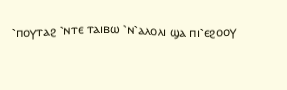⳿ⲡⲟⲩⲧⲁϩ ⳿ⲛⲧⲉ ⲧⲁⲓⲃⲱ ⳿ⲛ⳿ⲁⲗⲟⲗⲓ ϣⲁ ⲡⲓ⳿ⲉϩⲟⲟⲩ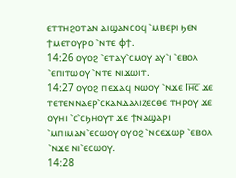ⲉⲧⲧⲏϩⲟⲧⲁⲛ ⲁⲓϣⲁⲛⲥⲟϥ ⳿ⲙⲃⲉⲣⲓ ϧⲉⲛ ϯⲙⲉⲧⲟⲩⲣⲟ ⳿ⲛⲧⲉ ⲫϯ.
14:26 ⲟⲩⲟϩ ⳿ⲉⲧⲁⲩ⳿ⲥⲙⲟⲩ ⲁⲩ⳿ⲓ ⳿ⲉⲃⲟⲗ ⳿ⲉⲡⲓⲧⲱⲟⲩ ⳿ⲛⲧⲉ ⲛⲓϫⲱⲓⲧ.
14:27 ⲟⲩⲟϩ ⲡⲉϫⲁϥ ⲛⲱⲟⲩ ⳿ⲛϫⲉ Ⲓⲏ̅ⲥ̅ ϫⲉ ⲧⲉⲧⲉⲛⲛⲁⲉⲣ⳿ⲥⲕⲁⲛⲇⲁⲗⲓⲍⲉⲥⲑⲉ ⲧⲏⲣⲟⲩ ϫⲉ ⲟⲩⲏⲓ ⳿ⲥ⳿ⲥϧⲏⲟⲩⲧ ϫⲉ ϯⲛⲁϣⲁⲣⲓ ⳿ⲙⲡⲓⲙⲁⲛ⳿ⲉⲥⲱⲟⲩ ⲟⲩⲟϩ ⳿ⲛⲥⲉϫⲱⲣ ⳿ⲉⲃⲟⲗ ⳿ⲛϫⲉ ⲛⲓ⳿ⲉⲥⲱⲟⲩ.
14:28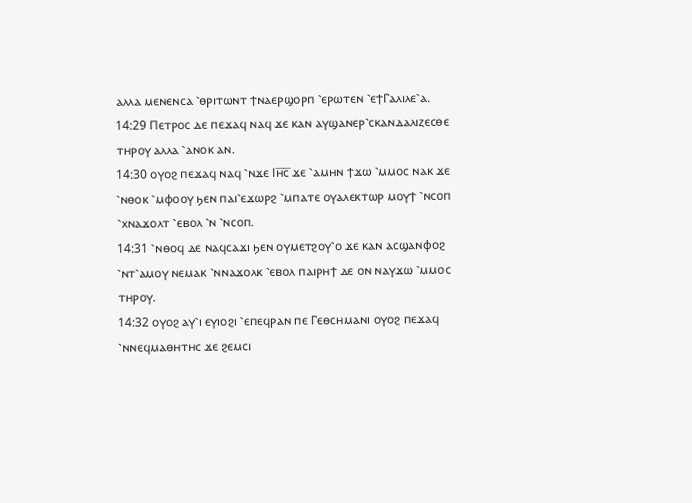ⲁⲗⲗⲁ ⲙⲉⲛⲉⲛⲥⲁ ⳿ⲑⲣⲓⲧⲱⲛⲧ ϯⲛⲁⲉⲣϣⲟⲣⲡ ⳿ⲉⲣⲱⲧⲉⲛ ⳿ⲉϯⲄⲁⲗⲓⲗⲉ⳿ⲁ.
14:29 Ⲡⲉⲧⲣⲟⲥ ⲇⲉ ⲡⲉϫⲁϥ ⲛⲁϥ ϫⲉ ⲕⲁⲛ ⲁⲩϣⲁⲛⲉⲣ⳿ⲥⲕⲁⲛⲇⲁⲗⲓⲍⲉⲥⲑⲉ ⲧⲏⲣⲟⲩ ⲁⲗⲗⲁ ⳿ⲁⲛⲟⲕ ⲁⲛ.
14:30 ⲟⲩⲟϩ ⲡⲉϫⲁϥ ⲛⲁϥ ⳿ⲛϫⲉ Ⲓⲏ̅ⲥ̅ ϫⲉ ⳿ⲁⲙⲏⲛ ϯϫⲱ ⳿ⲙⲙⲟⲥ ⲛⲁⲕ ϫⲉ ⳿ⲛⲑⲟⲕ ⳿ⲙⲫⲟⲟⲩ ϧⲉⲛ ⲡⲁⲓ⳿ⲉϫⲱⲣϩ ⳿ⲙⲡⲁⲧⲉ ⲟⲩⲁⲗⲉⲕⲧⲱⲣ ⲙⲟⲩϯ ⳿ⲛⲥⲟⲡ ⳿ⲭⲛⲁϫⲟⲗⲧ ⳿ⲉⲃⲟⲗ ⳿ⲛ ⳿ⲛⲥⲟⲡ.
14:31 ⳿ⲛⲑⲟϥ ⲇⲉ ⲛⲁϥⲥⲁϫⲓ ϧⲉⲛ ⲟⲩⲙⲉⲧϩⲟⲩ⳿ⲟ ϫⲉ ⲕⲁⲛ ⲁⲥϣⲁⲛⲫⲟϩ ⳿ⲛⲧ⳿ⲁⲙⲟⲩ ⲛⲉⲙⲁⲕ ⳿ⲛⲛⲁϫⲟⲗⲕ ⳿ⲉⲃⲟⲗ ⲡⲁⲓⲣⲏϯ ⲇⲉ ⲟⲛ ⲛⲁⲩϫⲱ ⳿ⲙⲙⲟⲥ ⲧⲏⲣⲟⲩ.
14:32 ⲟⲩⲟϩ ⲁⲩ⳿ⲓ ⲉⲩⲓⲟϩⲓ ⳿ⲉⲡⲉϥⲣⲁⲛ ⲡⲉ Ⲅⲉⲑⲥⲏⲙⲁⲛⲓ ⲟⲩⲟϩ ⲡⲉϫⲁϥ ⳿ⲛⲛⲉϥⲙⲁⲑⲏⲧⲏⲥ ϫⲉ ϩⲉⲙⲥⲓ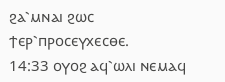ϩⲁ⳿ⲙⲛⲁⲓ ϩⲱⲥ ϯⲉⲣ⳿ⲡⲣⲟⲥⲉⲩⲭⲉⲥⲑⲉ.
14:33 ⲟⲩⲟϩ ⲁϥ⳿ⲱⲗⲓ ⲛⲉⲙⲁϥ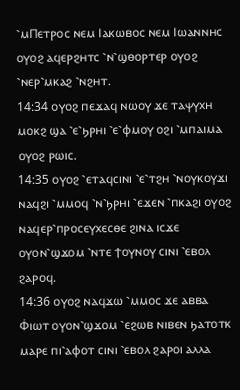⳿ⲙⲠⲉⲧⲣⲟⲥ ⲛⲉⲙ Ⲓⲁⲕⲱⲃⲟⲥ ⲛⲉⲙ Ⲓⲱⲁⲛⲛⲏⲥ ⲟⲩⲟϩ ⲁϥⲉⲣϩⲏⲧⲥ ⳿ⲛ⳿ϣⲑⲟⲣⲧⲉⲣ ⲟⲩⲟϩ ⳿ⲛⲉⲣ⳿ⲙⲕⲁϩ ⳿ⲛϩⲏⲧ.
14:34 ⲟⲩⲟϩ ⲡⲉϫⲁϥ ⲛⲱⲟⲩ ϫⲉ ⲧⲁⲯⲩⲭⲏ ⲙⲟⲕϩ ϣⲁ ⳿ⲉ⳿ϧⲣⲏⲓ ⳿ⲉ⳿ⲫⲙⲟⲩ ⲟϩⲓ ⳿ⲙⲡⲁⲓⲙⲁ ⲟⲩⲟϩ ⲣⲱⲓⲥ.
14:35 ⲟⲩⲟϩ ⳿ⲉⲧⲁϥⲥⲓⲛⲓ ⳿ⲉ⳿ⲧϩⲏ ⳿ⲛⲟⲩⲕⲟⲩϫⲓ ⲛⲁϥϩⲓ ⳿ⲙⲙⲟϥ ⳿ⲛ⳿ϧⲣⲏⲓ ⳿ⲉϫⲉⲛ ⳿ⲡⲕⲁϩⲓ ⲟⲩⲟϩ ⲛⲁϥⲉⲣ⳿ⲡⲣⲟⲥⲉⲩⲭⲉⲥⲑⲉ ϩⲓⲛⲁ ⲓⲥϫⲉ ⲟⲩⲟⲛ⳿ϣϫⲟⲙ ⳿ⲛⲧⲉ ϯⲟⲩⲛⲟⲩ ⲥⲓⲛⲓ ⳿ⲉⲃⲟⲗ ϩⲁⲣⲟϥ.
14:36 ⲟⲩⲟϩ ⲛⲁϥϫⲱ ⳿ⲙⲙⲟⲥ ϫⲉ ⲁⲃⲃⲁ Ⲫ̇ⲓⲱⲧ ⲟⲩⲟⲛ⳿ϣϫⲟⲙ ⳿ⲉϩⲱⲃ ⲛⲓⲃⲉⲛ ϧⲁⲧⲟⲧⲕ ⲙⲁⲣⲉ ⲡⲓ⳿ⲁⲫⲟⲧ ⲥⲓⲛⲓ ⳿ⲉⲃⲟⲗ ϩⲁⲣⲟⲓ ⲁⲗⲗⲁ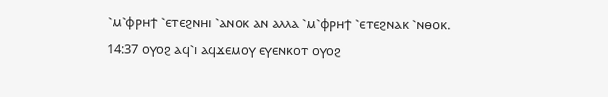⳿ⲙ⳿ⲫⲣⲏϯ ⳿ⲉⲧⲉϩⲛⲏⲓ ⳿ⲁⲛⲟⲕ ⲁⲛ ⲁⲗⲗⲁ ⳿ⲙ⳿ⲫⲣⲏϯ ⳿ⲉⲧⲉϩⲛⲁⲕ ⳿ⲛⲑⲟⲕ.
14:37 ⲟⲩⲟϩ ⲁϥ⳿ⲓ ⲁϥϫⲉⲙⲟⲩ ⲉⲩⲉⲛⲕⲟⲧ ⲟⲩⲟϩ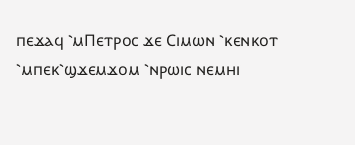ⲡⲉϫⲁϥ ⳿ⲙⲠⲉⲧⲣⲟⲥ ϫⲉ Ⲥⲓⲙⲱⲛ ⳿ⲕⲉⲛⲕⲟⲧ ⳿ⲙⲡⲉⲕ⳿ϣϫⲉⲙϫⲟⲙ ⳿ⲛⲣⲱⲓⲥ ⲛⲉⲙⲏⲓ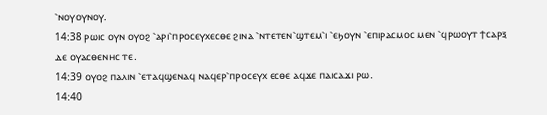⳿ⲛⲟⲩⲟⲩⲛⲟⲩ.
14:38 ⲣⲱⲓⲥ ⲟⲩⲛ ⲟⲩⲟϩ ⳿ⲁⲣⲓ⳿ⲡⲣⲟⲥⲉⲩⲭⲉⲥⲑⲉ ϩⲓⲛⲁ ⳿ⲛⲧⲉⲧⲉⲛ⳿ϣⲧⲉⲙ⳿ⲓ ⳿ⲉϧⲟⲩⲛ ⳿ⲉⲡⲓⲣⲁⲥⲙⲟⲥ ⲙⲉⲛ ⳿ϥⲣⲱⲟⲩⲧ ϯⲥⲁⲣⲝ ⲇⲉ ⲟⲩⲁⲥⲑⲉⲛⲏⲥ ⲧⲉ.
14:39 ⲟⲩⲟϩ ⲡⲁⲗⲓⲛ ⳿ⲉⲧⲁϥϣⲉⲛⲁϥ ⲛⲁϥⲉⲣ⳿ⲡⲣⲟⲥⲉⲩⲭ ⲉⲥⲑⲉ ⲁϥϫⲉ ⲡⲁⲓⲥⲁϫⲓ ⲣⲱ.
14:40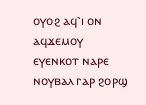ⲟⲩⲟϩ ⲁϥ⳿ⲓ ⲟⲛ ⲁϥϫⲉⲙⲟⲩ ⲉⲩⲉⲛⲕⲟⲧ ⲛⲁⲣⲉ ⲛⲟⲩⲃⲁⲗ ⲅⲁⲣ ϩⲟⲣϣ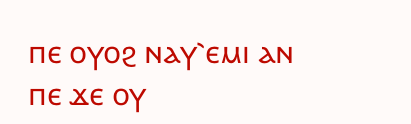ⲡⲉ ⲟⲩⲟϩ ⲛⲁⲩ⳿ⲉⲙⲓ ⲁⲛ ⲡⲉ ϫⲉ ⲟⲩ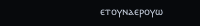ⲉⲧⲟⲩⲛⲁⲉⲣⲟⲩⲱ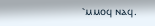⳿ⲙⲙⲟϥ ⲛⲁϥ.